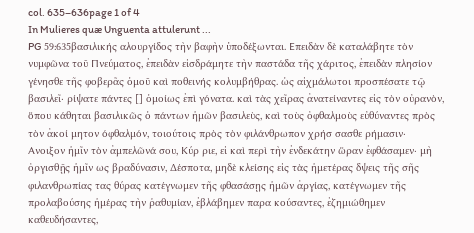col. 635–636page 1 of 4
In Mulieres quæ Unguenta attulerunt ...
PG 59:635βασιλικής αλουργίδος τὴν βαφὴν ὑποδέξωνται. Επειδὰν δὲ καταλάβητε τὸν νυμφῶνα τοῦ Πνεύματος, ἐπειδὰν εἰσδράμητε τὴν παστάδα τῆς χάριτος, ἐπειδὰν πλησίον γένησθε τῆς φοβερᾶς ὁμοῦ καὶ ποθεινής κολυμβήθρας. ὡς αἰχμάλωτοι προσπέσατε τῷ βασιλεῖ· ρίψατε πάντες [] ὁμοίως ἐπὶ γόνατα. καὶ τὰς χεῖρας ἀνατείναντες εἰς τὸν οὐρανὸν, ὅπου κάθηται βασιλικῶς ὁ πάντων ἡμῶν βασιλεὺς, καὶ τοὺς ὀφθαλμοὺς εὐθύναντες πρὸς τὸν ἀκοί μητον όφθαλμόν, τοιούτοις πρὸς τὸν φιλάνθρωπον χρήσ σασθε ρήμασιν· Ανοιξον ἡμῖν τὸν ἀμπελῶνά σου, Κύρ ριε, εἰ καὶ περὶ τὴν ἐνδεκάτην ὥραν ἐφθάσαμεν· μὴ ὀργισθῇς ἡμῖν ως βραδύνασιν, Δέσποτα, μηδὲ κλείσης εἰς τὰς ἡμετέρας δψεις τῆς σῆς φιλανθρωπίας τας θύρας κατέγνωμεν τῆς φθασάσῃς ἡμῶν ἀργίας, κατέγνωμεν τῆς προλαβούσης ἡμέρας τὴν ῥαθυμίαν, ἐβλάβημεν παρα κούσαντες, ἐζημιώθημεν καθευδήσαντες,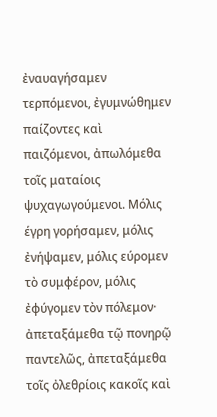ἐναυαγήσαμεν τερπόμενοι, ἐγυμνώθημεν παίζοντες καὶ παιζόμενοι, ἀπωλόμεθα τοῖς ματαίοις ψυχαγωγούμενοι. Μόλις έγρη γορήσαμεν, μόλις ἐνήψαμεν, μόλις εύρομεν τὸ συμφέρον, μόλις ἐφύγομεν τὸν πόλεμον· ἀπεταξάμεθα τῷ πονηρῷ παντελῶς, ἀπεταξάμεθα τοῖς ὀλεθρίοις κακοῖς καὶ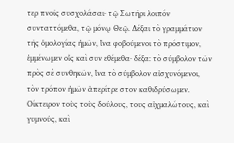τερ πνοῖς συσχολάσαι· τῷ Σωτῆρι λοιπόν συνταττόμεθα, τῷ μόνῳ Θεῷ. Δέξαι τὸ γραμμάτιον τῆς ὁμολογίας ἡμῶν, ἵνα φοβούμενοι τὸ πρόστιμον, ἐμμένωμεν οἷς καὶ συν εθέμεθα· δέξα: τὸ σύμβολον τῶν πρὸς σὲ συνθηκῶν, ἵνα τὸ σύμβολον αἰσχυνόμενοι, τὸν τρόπον ἡμῶν ἀπερίτρε στον καθιδρύσωμεν. Οίκτειρον τοὺς τοὺς δούλους, τους αἰχμαλώτους, καὶ γυμνούς, καὶ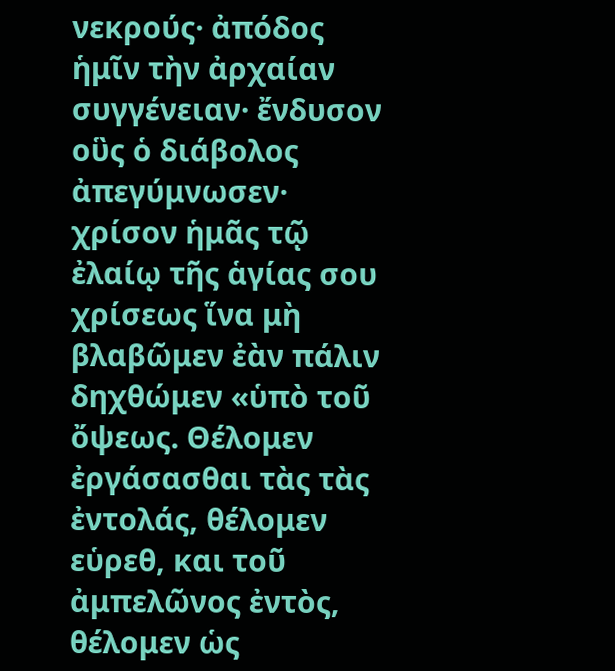νεκρούς· ἀπόδος ἡμῖν τὴν ἀρχαίαν συγγένειαν· ἔνδυσον οὓς ὁ διάβολος ἀπεγύμνωσεν· χρίσον ἡμᾶς τῷ ἐλαίῳ τῆς ἁγίας σου χρίσεως ἵνα μὴ βλαβῶμεν ἐὰν πάλιν δηχθώμεν «ὑπὸ τοῦ ὄψεως. Θέλομεν ἐργάσασθαι τὰς τὰς ἐντολάς, θέλομεν εὑρεθ, και τοῦ ἀμπελῶνος ἐντὸς, θέλομεν ὡς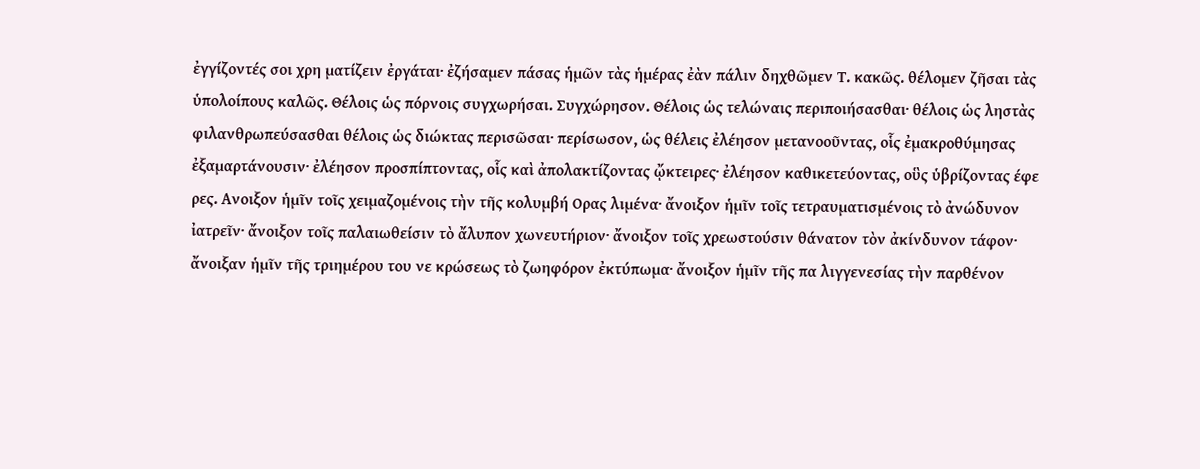ἐγγίζοντές σοι χρη ματίζειν ἐργάται· ἐζήσαμεν πάσας ἡμῶν τὰς ἡμέρας ἐὰν πάλιν δηχθῶμεν Τ. κακῶς. θέλομεν ζῆσαι τὰς ὑπολοίπους καλῶς. Θέλοις ὡς πόρνοις συγχωρήσαι. Συγχώρησον. Θέλοις ὡς τελώναις περιποιήσασθαι· θέλοις ὡς ληστὰς φιλανθρωπεύσασθαι θέλοις ὡς διώκτας περισῶσαι· περίσωσον, ὡς θέλεις ἐλέησον μετανοοῦντας, οἷς ἐμακροθύμησας ἐξαμαρτάνουσιν· ἐλέησον προσπίπτοντας, οἷς καὶ ἀπολακτίζοντας ᾤκτειρες· ἐλέησον καθικετεύοντας, οὓς ὑβρίζοντας έφε ρες. Ανοιξον ἡμῖν τοῖς χειμαζομένοις τὴν τῆς κολυμβή Ορας λιμένα· ἄνοιξον ἡμῖν τοῖς τετραυματισμένοις τὸ ἀνώδυνον ἰατρεῖν· ἄνοιξον τοῖς παλαιωθείσιν τὸ ἄλυπον χωνευτήριον· ἄνοιξον τοῖς χρεωστούσιν θάνατον τὸν ἀκίνδυνον τάφον· ἄνοιξαν ἡμῖν τῆς τριημέρου του νε κρώσεως τὸ ζωηφόρον ἐκτύπωμα· ἄνοιξον ἡμῖν τῆς πα λιγγενεσίας τὴν παρθένον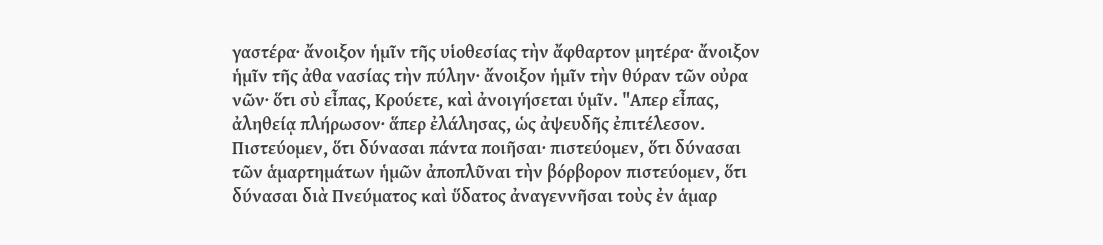γαστέρα· ἄνοιξον ἡμῖν τῆς υἱοθεσίας τὴν ἄφθαρτον μητέρα· ἄνοιξον ἡμῖν τῆς ἀθα νασίας τὴν πύλην· ἄνοιξον ἡμῖν τὴν θύραν τῶν οὐρα νῶν· ὅτι σὺ εἶπας, Κρούετε, καὶ ἀνοιγήσεται ὑμῖν. "Απερ εἶπας, ἀληθείᾳ πλήρωσον· ἅπερ ἐλάλησας, ὡς ἀψευδῆς ἐπιτέλεσον. Πιστεύομεν, ὅτι δύνασαι πάντα ποιῆσαι· πιστεύομεν, ὅτι δύνασαι τῶν ἁμαρτημάτων ἡμῶν ἀποπλῦναι τὴν βόρβορον πιστεύομεν, ὅτι δύνασαι διὰ Πνεύματος καὶ ὕδατος ἀναγεννῆσαι τοὺς ἐν ἁμαρ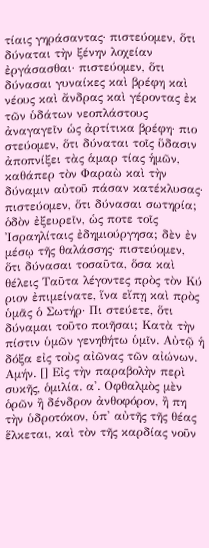τίαις γηράσαντας· πιστεύομεν, ὅτι δύναται τὴν ξένην λοχείαν ἐργάσασθαι· πιστεύομεν, ὅτι δύνασαι γυναίκες καὶ βρέφη καὶ νέους καὶ ἄνδρας καὶ γέροντας ἐκ τῶν ὑδάτων νεοπλάστους ἀναγαγεῖν ὡς ἀρτίτικα βρέφη· πιο στεύομεν, ὅτι δύναται τοῖς ὕδασιν ἀποπνίξει τὰς ἁμαρ τίας ἡμῶν, καθάπερ τὸν Φαραὼ καὶ τὴν δύναμιν αὐτοῦ πάσαν κατέκλυσας· πιστεύομεν, ὅτι δύνασαι σωτηρία; ὁδὸν ἐξευρεῖν, ὡς ποτε τοῖς Ἰσραηλίταις ἐδημιούργησα; δὲν ἐν μέσῳ τῆς θαλάσσης· πιστεύομεν, ὅτι δύνασαι τοσαῦτα, ὅσα καὶ θέλεις Ταῦτα λέγοντες πρὸς τὸν Κύ ριον ἐπιμείνατε, ἵνα εἴπῃ καὶ πρὸς ὑμᾶς ὁ Σωτήρ· Πι στεύετε, ὅτι δύναμαι τοῦτο ποιῆσαι; Κατὰ τὴν πίστιν ὑμῶν γενηθήτω ὑμῖν. Αὐτῷ ἡ δόξα εἰς τοὺς αἰῶνας τῶν αἰώνων. Αμήν. [] Εἰς τὴν παραβολὴν περὶ συκῆς, ὁμιλία. α'. Οφθαλμὸς μὲν ὁρῶν ἢ δένδρον ἀνθοφόρον, ἢ πη τὴν ὑδροτόκον, ὑπ' αὐτῆς τῆς θέας ἕλκεται, καὶ τὸν τῆς καρδίας νοῦν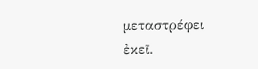μεταστρέφει ἐκεῖ.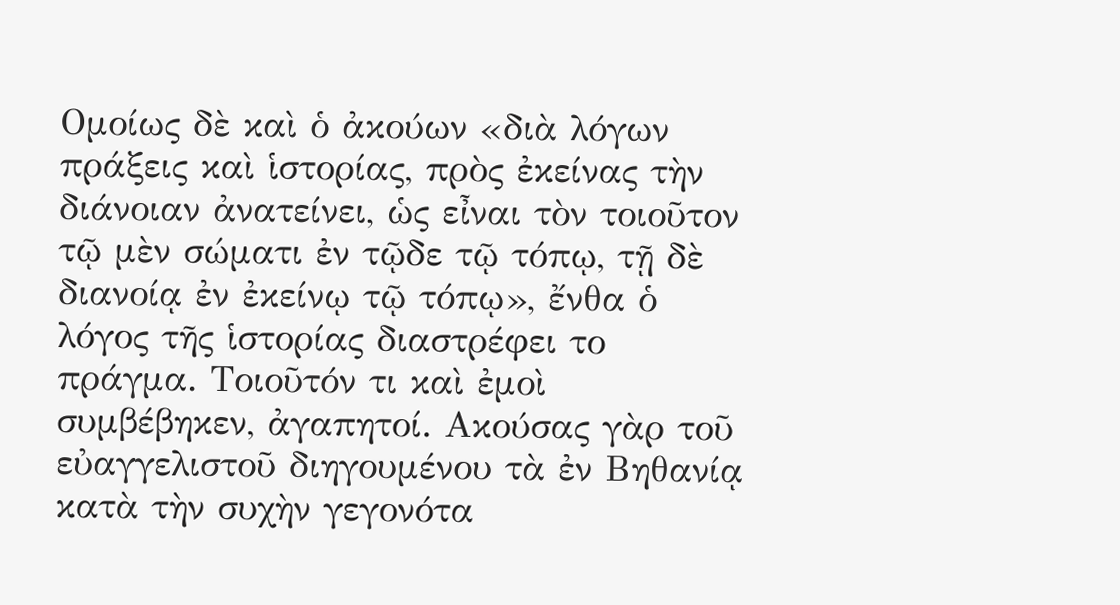Ομοίως δὲ καὶ ὁ ἀκούων «διὰ λόγων πράξεις καὶ ἱστορίας, πρὸς ἐκείνας τὴν διάνοιαν ἀνατείνει, ὡς εἶναι τὸν τοιοῦτον τῷ μὲν σώματι ἐν τῷδε τῷ τόπῳ, τῇ δὲ διανοίᾳ ἐν ἐκείνῳ τῷ τόπῳ», ἔνθα ὁ λόγος τῆς ἱστορίας διαστρέφει το πράγμα. Τοιοῦτόν τι καὶ ἐμοὶ συμβέβηκεν, ἀγαπητοί. Ακούσας γὰρ τοῦ εὐαγγελιστοῦ διηγουμένου τὰ ἐν Βηθανίᾳ κατὰ τὴν συχὴν γεγονότα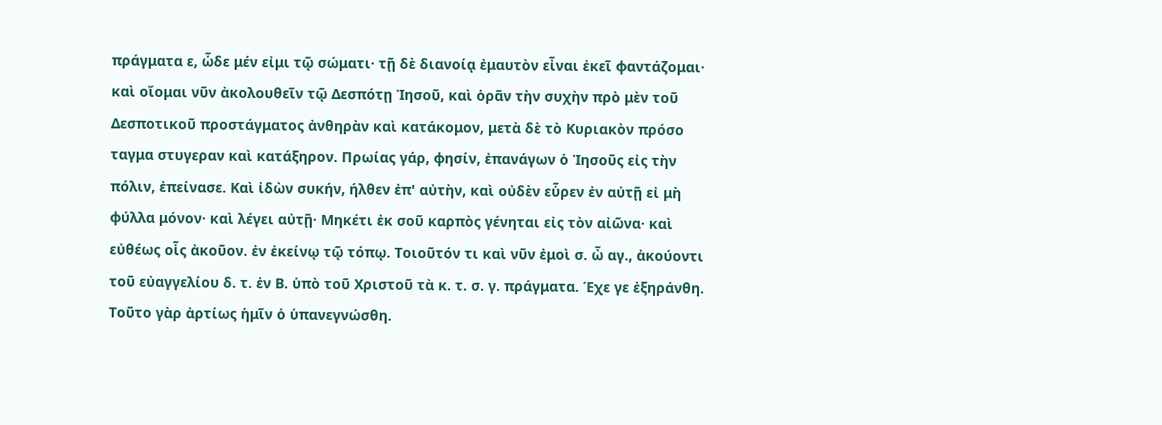πράγματα ε, ὧδε μέν εἰμι τῷ σώματι· τῇ δὲ διανοίᾳ ἐμαυτὸν εἶναι ἐκεῖ φαντάζομαι· καὶ οἴομαι νῦν ἀκολουθεῖν τῷ Δεσπότῃ Ἰησοῦ, καὶ ὁρᾶν τὴν συχὴν πρὸ μὲν τοῦ Δεσποτικοῦ προστάγματος ἀνθηρὰν καὶ κατάκομον, μετὰ δὲ τὸ Κυριακὸν πρόσο ταγμα στυγεραν καὶ κατάξηρον. Πρωίας γάρ, φησίν, ἐπανάγων ὁ Ἰησοῦς εἰς τὴν πόλιν, ἐπείνασε. Καὶ ἰδὼν συκήν, ήλθεν ἐπ' αὐτὴν, καὶ οὐδὲν εὗρεν ἐν αὐτῇ εἰ μὴ φύλλα μόνον· καὶ λέγει αὐτῇ· Μηκέτι ἐκ σοῦ καρπὸς γένηται εἰς τὸν αἰῶνα· καὶ εὐθέως οἷς ἀκοῦον. ἐν ἐκείνῳ τῷ τόπῳ. Τοιοῦτόν τι καὶ νῦν ἐμοὶ σ. ὦ αγ., ἀκούοντι τοῦ εὐαγγελίου δ. τ. ἐν Β. ὑπὸ τοῦ Χριστοῦ τὰ κ. τ. σ. γ. πράγματα. Έχε γε ἐξηράνθη. Τοῦτο γὰρ ἀρτίως ἡμῖν ὁ ὑπανεγνώσθη.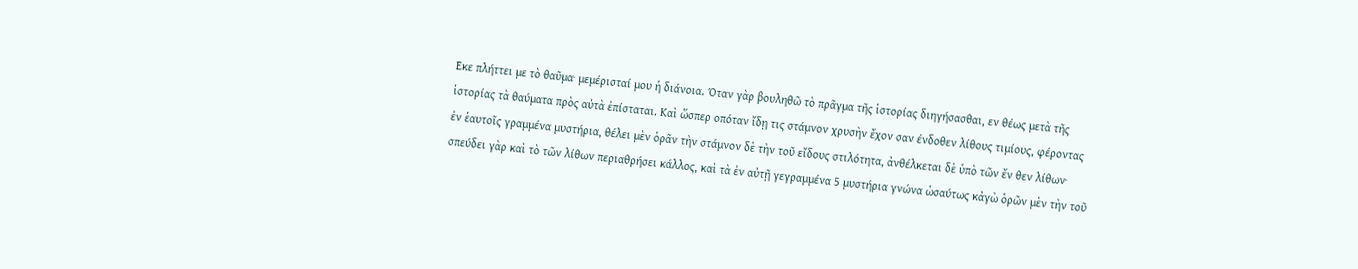Εκε πλήττει με τὸ θαῦμα· μεμέρισταί μου ἡ διάνοια. Όταν γὰρ βουληθῶ τὸ πρᾶγμα τῆς ἱστορίας διηγήσασθαι, εν θέως μετὰ τῆς ἱστορίας τὰ θαύματα πρὸς αὐτὰ ἐπίσταται. Καὶ ὥσπερ οπόταν ἴδῃ τις στάμνον χρυσὴν ἔχον σαν ένδοθεν λίθους τιμίους, φέροντας ἐν ἑαυτοῖς γραμμένα μυστήρια, θέλει μὲν ὁρᾶν τὴν στάμνον δὲ τὴν τοῦ εἴδους στιλότητα, ἀνθέλκεται δὲ ὑπὸ τῶν ἔν θεν λίθων· σπεύδει γὰρ καὶ τὸ τῶν λίθων περιαθρήσει κάλλος, καὶ τὰ ἐν αὐτῇ γεγραμμένα 5 μυστήρια γνώνα ὡσαύτως κἀγὼ ὁρῶν μὲν τὴν τοῦ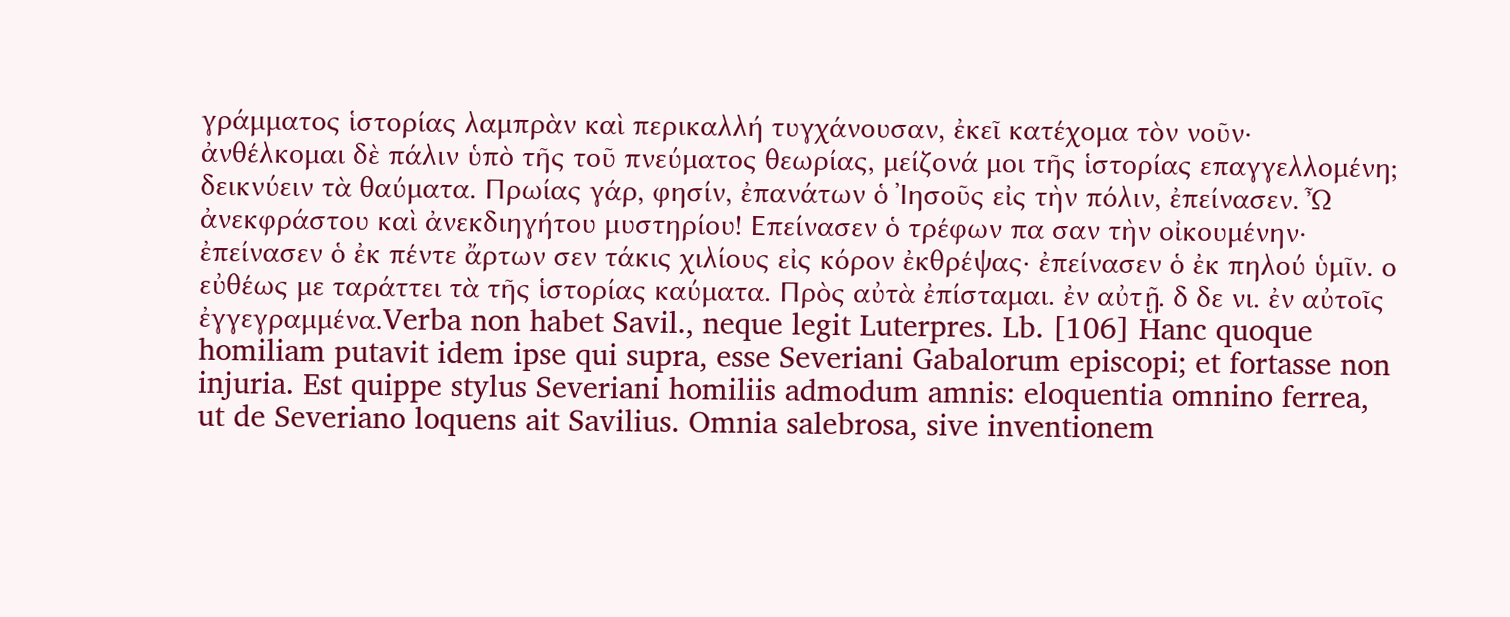γράμματος ἱστορίας λαμπρὰν καὶ περικαλλή τυγχάνουσαν, ἐκεῖ κατέχομα τὸν νοῦν· ἀνθέλκομαι δὲ πάλιν ὑπὸ τῆς τοῦ πνεύματος θεωρίας, μείζονά μοι τῆς ἱστορίας επαγγελλομένη; δεικνύειν τὰ θαύματα. Πρωίας γάρ, φησίν, ἐπανάτων ὁ Ἰησοῦς εἰς τὴν πόλιν, ἐπείνασεν. Ὦ ἀνεκφράστου καὶ ἀνεκδιηγήτου μυστηρίου! Επείνασεν ὁ τρέφων πα σαν τὴν οἰκουμένην· ἐπείνασεν ὁ ἐκ πέντε ἄρτων σεν τάκις χιλίους εἰς κόρον ἐκθρέψας· ἐπείνασεν ὁ ἐκ πηλού ὑμῖν. ο εὐθέως με ταράττει τὰ τῆς ἱστορίας καύματα. Πρὸς αὐτὰ ἐπίσταμαι. ἐν αὐτῇ. δ δε νι. ἐν αὐτοῖς ἐγγεγραμμένα.Verba non habet Savil., neque legit Luterpres. Lb. [106] Hanc quoque homiliam putavit idem ipse qui supra, esse Severiani Gabalorum episcopi; et fortasse non injuria. Est quippe stylus Severiani homiliis admodum amnis: eloquentia omnino ferrea, ut de Severiano loquens ait Savilius. Omnia salebrosa, sive inventionem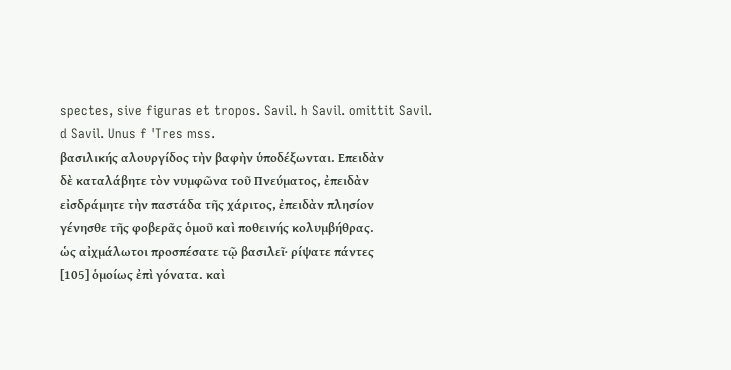spectes, sive figuras et tropos. Savil. h Savil. omittit Savil. d Savil. Unus f 'Tres mss.
βασιλικής αλουργίδος τὴν βαφὴν ὑποδέξωνται. Επειδὰν
δὲ καταλάβητε τὸν νυμφῶνα τοῦ Πνεύματος, ἐπειδὰν
εἰσδράμητε τὴν παστάδα τῆς χάριτος, ἐπειδὰν πλησίον
γένησθε τῆς φοβερᾶς ὁμοῦ καὶ ποθεινής κολυμβήθρας.
ὡς αἰχμάλωτοι προσπέσατε τῷ βασιλεῖ· ρίψατε πάντες
[105] ὁμοίως ἐπὶ γόνατα. καὶ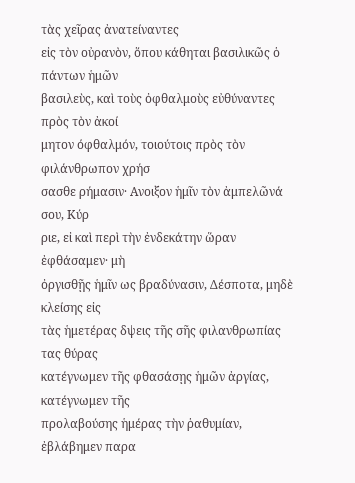τὰς χεῖρας ἀνατείναντες
εἰς τὸν οὐρανὸν, ὅπου κάθηται βασιλικῶς ὁ πάντων ἡμῶν
βασιλεὺς, καὶ τοὺς ὀφθαλμοὺς εὐθύναντες πρὸς τὸν ἀκοί
μητον όφθαλμόν, τοιούτοις πρὸς τὸν φιλάνθρωπον χρήσ
σασθε ρήμασιν· Ανοιξον ἡμῖν τὸν ἀμπελῶνά σου, Κύρ
ριε, εἰ καὶ περὶ τὴν ἐνδεκάτην ὥραν ἐφθάσαμεν· μὴ
ὀργισθῇς ἡμῖν ως βραδύνασιν, Δέσποτα, μηδὲ κλείσης εἰς
τὰς ἡμετέρας δψεις τῆς σῆς φιλανθρωπίας τας θύρας
κατέγνωμεν τῆς φθασάσῃς ἡμῶν ἀργίας, κατέγνωμεν τῆς
προλαβούσης ἡμέρας τὴν ῥαθυμίαν, ἐβλάβημεν παρα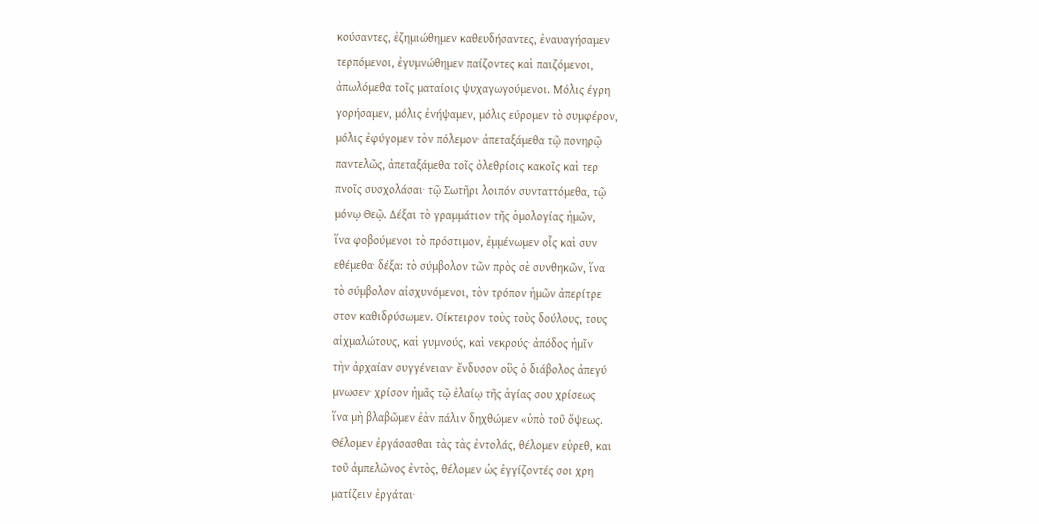κούσαντες, ἐζημιώθημεν καθευδήσαντες, ἐναυαγήσαμεν
τερπόμενοι, ἐγυμνώθημεν παίζοντες καὶ παιζόμενοι,
ἀπωλόμεθα τοῖς ματαίοις ψυχαγωγούμενοι. Μόλις έγρη
γορήσαμεν, μόλις ἐνήψαμεν, μόλις εύρομεν τὸ συμφέρον,
μόλις ἐφύγομεν τὸν πόλεμον· ἀπεταξάμεθα τῷ πονηρῷ
παντελῶς, ἀπεταξάμεθα τοῖς ὀλεθρίοις κακοῖς καὶ τερ
πνοῖς συσχολάσαι· τῷ Σωτῆρι λοιπόν συνταττόμεθα, τῷ
μόνῳ Θεῷ. Δέξαι τὸ γραμμάτιον τῆς ὁμολογίας ἡμῶν,
ἵνα φοβούμενοι τὸ πρόστιμον, ἐμμένωμεν οἷς καὶ συν
εθέμεθα· δέξα: τὸ σύμβολον τῶν πρὸς σὲ συνθηκῶν, ἵνα
τὸ σύμβολον αἰσχυνόμενοι, τὸν τρόπον ἡμῶν ἀπερίτρε
στον καθιδρύσωμεν. Οίκτειρον τοὺς τοὺς δούλους, τους
αἰχμαλώτους, καὶ γυμνούς, καὶ νεκρούς· ἀπόδος ἡμῖν
τὴν ἀρχαίαν συγγένειαν· ἔνδυσον οὓς ὁ διάβολος ἀπεγύ
μνωσεν· χρίσον ἡμᾶς τῷ ἐλαίῳ τῆς ἁγίας σου χρίσεως
ἵνα μὴ βλαβῶμεν ἐὰν πάλιν δηχθώμεν «ὑπὸ τοῦ ὄψεως.
Θέλομεν ἐργάσασθαι τὰς τὰς ἐντολάς, θέλομεν εὑρεθ, και
τοῦ ἀμπελῶνος ἐντὸς, θέλομεν ὡς ἐγγίζοντές σοι χρη
ματίζειν ἐργάται·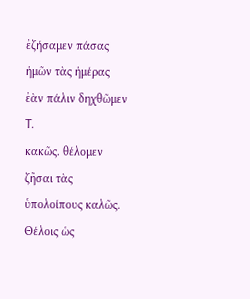ἐζήσαμεν πάσας ἡμῶν τὰς ἡμέρας
ἐὰν πάλιν δηχθῶμεν
Τ.
κακῶς. θέλομεν ζῆσαι τὰς ὑπολοίπους καλῶς. Θέλοις ὡς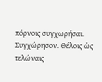πόρνοις συγχωρήσαι. Συγχώρησον. Θέλοις ὡς τελώναις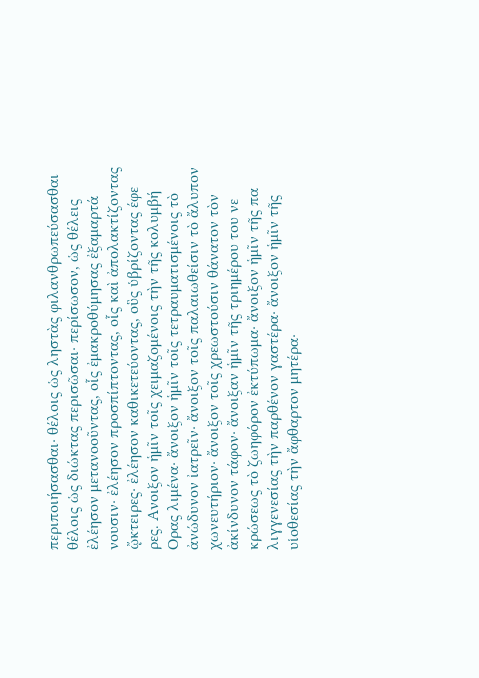περιποιήσασθαι· θέλοις ὡς ληστὰς φιλανθρωπεύσασθαι
θέλοις ὡς διώκτας περισῶσαι· περίσωσον, ὡς θέλεις
ἐλέησον μετανοοῦντας, οἷς ἐμακροθύμησας ἐξαμαρτά
νουσιν· ἐλέησον προσπίπτοντας, οἷς καὶ ἀπολακτίζοντας
ᾤκτειρες· ἐλέησον καθικετεύοντας, οὓς ὑβρίζοντας έφε
ρες. Ανοιξον ἡμῖν τοῖς χειμαζομένοις τὴν τῆς κολυμβή
Ορας λιμένα· ἄνοιξον ἡμῖν τοῖς τετραυματισμένοις τὸ
ἀνώδυνον ἰατρεῖν· ἄνοιξον τοῖς παλαιωθείσιν τὸ ἄλυπον
χωνευτήριον· ἄνοιξον τοῖς χρεωστούσιν θάνατον τὸν
ἀκίνδυνον τάφον· ἄνοιξαν ἡμῖν τῆς τριημέρου του νε
κρώσεως τὸ ζωηφόρον ἐκτύπωμα· ἄνοιξον ἡμῖν τῆς πα
λιγγενεσίας τὴν παρθένον γαστέρα· ἄνοιξον ἡμῖν τῆς
υἱοθεσίας τὴν ἄφθαρτον μητέρα·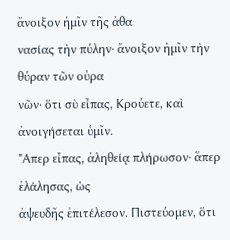ἄνοιξον ἡμῖν τῆς ἀθα
νασίας τὴν πύλην· ἄνοιξον ἡμῖν τὴν θύραν τῶν οὐρα
νῶν· ὅτι σὺ εἶπας, Κρούετε, καὶ ἀνοιγήσεται ὑμῖν.
"Απερ εἶπας, ἀληθείᾳ πλήρωσον· ἅπερ ἐλάλησας, ὡς
ἀψευδῆς ἐπιτέλεσον. Πιστεύομεν, ὅτι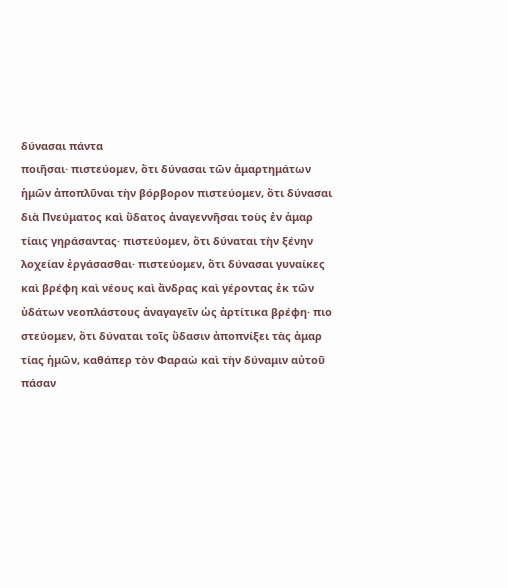δύνασαι πάντα
ποιῆσαι· πιστεύομεν, ὅτι δύνασαι τῶν ἁμαρτημάτων
ἡμῶν ἀποπλῦναι τὴν βόρβορον πιστεύομεν, ὅτι δύνασαι
διὰ Πνεύματος καὶ ὕδατος ἀναγεννῆσαι τοὺς ἐν ἁμαρ
τίαις γηράσαντας· πιστεύομεν, ὅτι δύναται τὴν ξένην
λοχείαν ἐργάσασθαι· πιστεύομεν, ὅτι δύνασαι γυναίκες
καὶ βρέφη καὶ νέους καὶ ἄνδρας καὶ γέροντας ἐκ τῶν
ὑδάτων νεοπλάστους ἀναγαγεῖν ὡς ἀρτίτικα βρέφη· πιο
στεύομεν, ὅτι δύναται τοῖς ὕδασιν ἀποπνίξει τὰς ἁμαρ
τίας ἡμῶν, καθάπερ τὸν Φαραὼ καὶ τὴν δύναμιν αὐτοῦ
πάσαν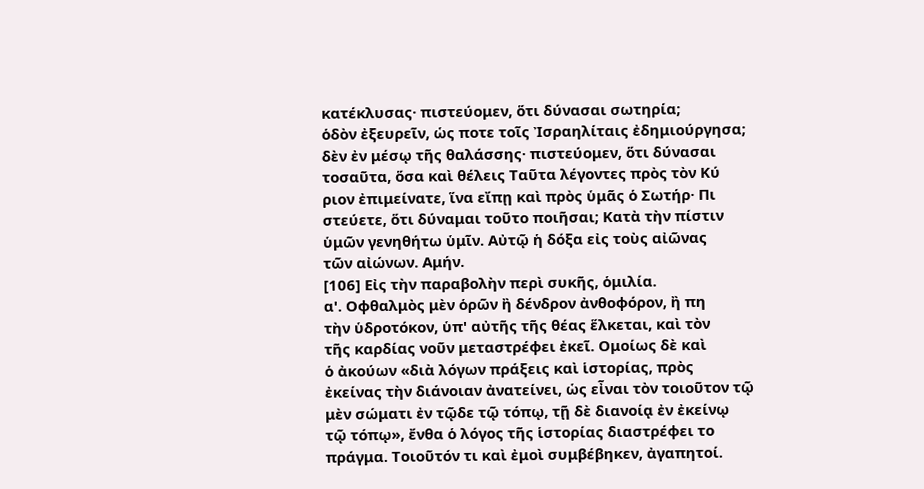κατέκλυσας· πιστεύομεν, ὅτι δύνασαι σωτηρία;
ὁδὸν ἐξευρεῖν, ὡς ποτε τοῖς Ἰσραηλίταις ἐδημιούργησα;
δὲν ἐν μέσῳ τῆς θαλάσσης· πιστεύομεν, ὅτι δύνασαι
τοσαῦτα, ὅσα καὶ θέλεις Ταῦτα λέγοντες πρὸς τὸν Κύ
ριον ἐπιμείνατε, ἵνα εἴπῃ καὶ πρὸς ὑμᾶς ὁ Σωτήρ· Πι
στεύετε, ὅτι δύναμαι τοῦτο ποιῆσαι; Κατὰ τὴν πίστιν
ὑμῶν γενηθήτω ὑμῖν. Αὐτῷ ἡ δόξα εἰς τοὺς αἰῶνας
τῶν αἰώνων. Αμήν.
[106] Εἰς τὴν παραβολὴν περὶ συκῆς, ὁμιλία.
α'. Οφθαλμὸς μὲν ὁρῶν ἢ δένδρον ἀνθοφόρον, ἢ πη
τὴν ὑδροτόκον, ὑπ' αὐτῆς τῆς θέας ἕλκεται, καὶ τὸν
τῆς καρδίας νοῦν μεταστρέφει ἐκεῖ. Ομοίως δὲ καὶ
ὁ ἀκούων «διὰ λόγων πράξεις καὶ ἱστορίας, πρὸς
ἐκείνας τὴν διάνοιαν ἀνατείνει, ὡς εἶναι τὸν τοιοῦτον τῷ
μὲν σώματι ἐν τῷδε τῷ τόπῳ, τῇ δὲ διανοίᾳ ἐν ἐκείνῳ
τῷ τόπῳ», ἔνθα ὁ λόγος τῆς ἱστορίας διαστρέφει το
πράγμα. Τοιοῦτόν τι καὶ ἐμοὶ συμβέβηκεν, ἀγαπητοί.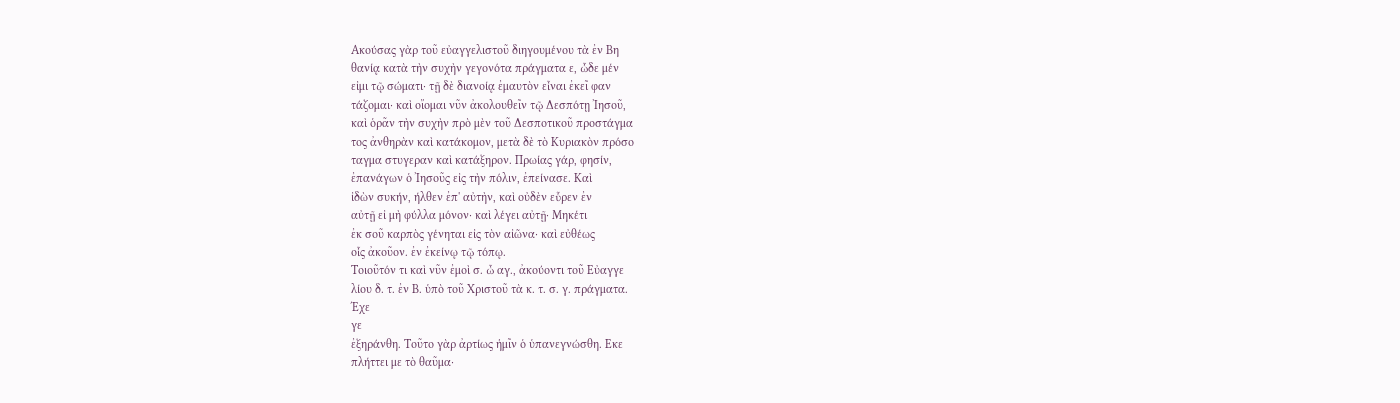Ακούσας γὰρ τοῦ εὐαγγελιστοῦ διηγουμένου τὰ ἐν Βη
θανίᾳ κατὰ τὴν συχὴν γεγονότα πράγματα ε, ὧδε μέν
εἰμι τῷ σώματι· τῇ δὲ διανοίᾳ ἐμαυτὸν εἶναι ἐκεῖ φαν
τάζομαι· καὶ οἴομαι νῦν ἀκολουθεῖν τῷ Δεσπότῃ Ἰησοῦ,
καὶ ὁρᾶν τὴν συχὴν πρὸ μὲν τοῦ Δεσποτικοῦ προστάγμα
τος ἀνθηρὰν καὶ κατάκομον, μετὰ δὲ τὸ Κυριακὸν πρόσο
ταγμα στυγεραν καὶ κατάξηρον. Πρωίας γάρ, φησίν,
ἐπανάγων ὁ Ἰησοῦς εἰς τὴν πόλιν, ἐπείνασε. Καὶ
ἰδὼν συκήν, ήλθεν ἐπ' αὐτὴν, καὶ οὐδὲν εὗρεν ἐν
αὐτῇ εἰ μὴ φύλλα μόνον· καὶ λέγει αὐτῇ· Μηκέτι
ἐκ σοῦ καρπὸς γένηται εἰς τὸν αἰῶνα· καὶ εὐθέως
οἷς ἀκοῦον. ἐν ἐκείνῳ τῷ τόπῳ.
Τοιοῦτόν τι καὶ νῦν ἐμοὶ σ. ὦ αγ., ἀκούοντι τοῦ Εὐαγγε
λίου δ. τ. ἐν Β. ὑπὸ τοῦ Χριστοῦ τὰ κ. τ. σ. γ. πράγματα.
Έχε
γε
ἐξηράνθη. Τοῦτο γὰρ ἀρτίως ἡμῖν ὁ ὑπανεγνώσθη. Εκε
πλήττει με τὸ θαῦμα·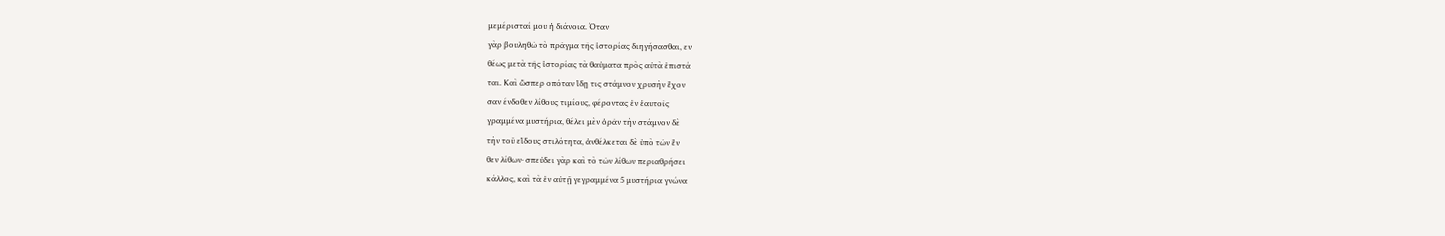μεμέρισταί μου ἡ διάνοια. Όταν
γὰρ βουληθῶ τὸ πρᾶγμα τῆς ἱστορίας διηγήσασθαι, εν
θέως μετὰ τῆς ἱστορίας τὰ θαύματα πρὸς αὐτὰ ἐπιστά
ται. Καὶ ὥσπερ οπόταν ἴδῃ τις στάμνον χρυσὴν ἔχον
σαν ένδοθεν λίθους τιμίους, φέροντας ἐν ἑαυτοῖς
γραμμένα μυστήρια, θέλει μὲν ὁρᾶν τὴν στάμνον δὲ
τὴν τοῦ εἴδους στιλότητα, ἀνθέλκεται δὲ ὑπὸ τῶν ἔν
θεν λίθων· σπεύδει γὰρ καὶ τὸ τῶν λίθων περιαθρήσει
κάλλος, καὶ τὰ ἐν αὐτῇ γεγραμμένα 5 μυστήρια γνώνα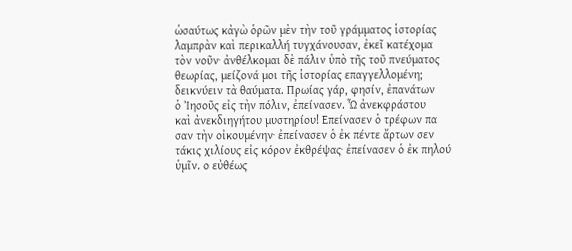ὡσαύτως κἀγὼ ὁρῶν μὲν τὴν τοῦ γράμματος ἱστορίας
λαμπρὰν καὶ περικαλλή τυγχάνουσαν, ἐκεῖ κατέχομα
τὸν νοῦν· ἀνθέλκομαι δὲ πάλιν ὑπὸ τῆς τοῦ πνεύματος
θεωρίας, μείζονά μοι τῆς ἱστορίας επαγγελλομένη;
δεικνύειν τὰ θαύματα. Πρωίας γάρ, φησίν, ἐπανάτων
ὁ Ἰησοῦς εἰς τὴν πόλιν, ἐπείνασεν. Ὦ ἀνεκφράστου
καὶ ἀνεκδιηγήτου μυστηρίου! Επείνασεν ὁ τρέφων πα
σαν τὴν οἰκουμένην· ἐπείνασεν ὁ ἐκ πέντε ἄρτων σεν
τάκις χιλίους εἰς κόρον ἐκθρέψας· ἐπείνασεν ὁ ἐκ πηλού
ὑμῖν. ο εὐθέως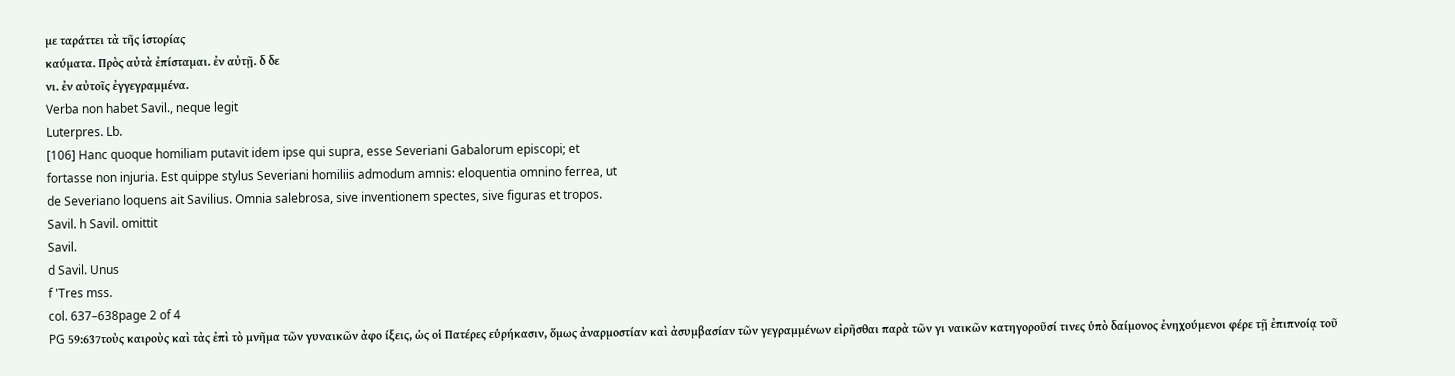με ταράττει τὰ τῆς ἱστορίας
καύματα. Πρὸς αὐτὰ ἐπίσταμαι. ἐν αὐτῇ. δ δε
νι. ἐν αὐτοῖς ἐγγεγραμμένα.
Verba non habet Savil., neque legit
Luterpres. Lb.
[106] Hanc quoque homiliam putavit idem ipse qui supra, esse Severiani Gabalorum episcopi; et
fortasse non injuria. Est quippe stylus Severiani homiliis admodum amnis: eloquentia omnino ferrea, ut
de Severiano loquens ait Savilius. Omnia salebrosa, sive inventionem spectes, sive figuras et tropos.
Savil. h Savil. omittit
Savil.
d Savil. Unus
f 'Tres mss.
col. 637–638page 2 of 4
PG 59:637τοὺς καιροὺς καὶ τὰς ἐπὶ τὸ μνῆμα τῶν γυναικῶν ἀφο ίξεις, ὡς οἱ Πατέρες εὑρήκασιν, ὅμως ἀναρμοστίαν καὶ ἀσυμβασίαν τῶν γεγραμμένων εἰρῆσθαι παρὰ τῶν γι ναικῶν κατηγοροῦσί τινες ὑπὸ δαίμονος ἐνηχούμενοι φέρε τῇ ἐπιπνοίᾳ τοῦ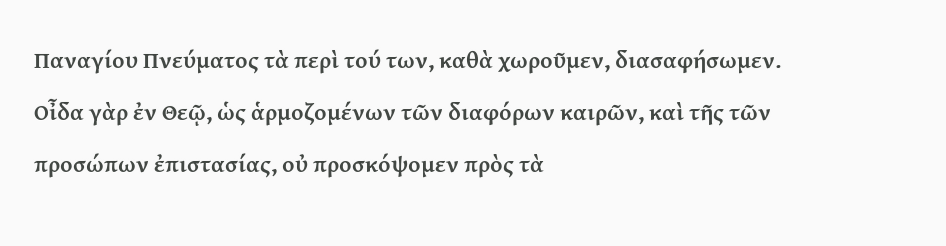Παναγίου Πνεύματος τὰ περὶ τού των, καθὰ χωροῦμεν, διασαφήσωμεν. Οἶδα γὰρ ἐν Θεῷ, ὡς ἁρμοζομένων τῶν διαφόρων καιρῶν, καὶ τῆς τῶν προσώπων ἐπιστασίας, οὐ προσκόψομεν πρὸς τὰ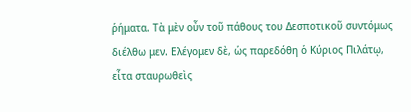ῥήματα. Τὰ μὲν οὖν τοῦ πάθους του Δεσποτικοῦ συντόμως διέλθω μεν. Ελέγομεν δὲ, ὡς παρεδόθη ὁ Κύριος Πιλάτῳ, εἶτα σταυρωθεὶς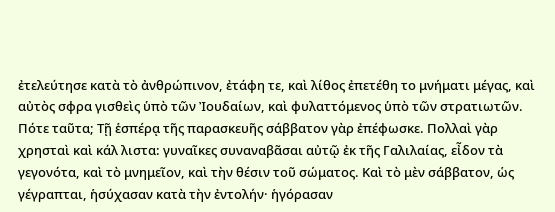ἐτελεύτησε κατὰ τὸ ἀνθρώπινον, ἐτάφη τε, καὶ λίθος ἐπετέθη το μνήματι μέγας, καὶ αὐτὸς σφρα γισθεὶς ὑπὸ τῶν Ἰουδαίων, καὶ φυλαττόμενος ὑπὸ τῶν στρατιωτῶν. Πότε ταῦτα; Τῇ ἑσπέρᾳ τῆς παρασκευῆς σάββατον γὰρ ἐπέφωσκε. Πολλαὶ γὰρ χρησταὶ καὶ κάλ λιστα: γυναῖκες συναναβᾶσαι αὐτῷ ἐκ τῆς Γαλιλαίας, εἶδον τὰ γεγονότα, καὶ τὸ μνημεῖον, καὶ τὴν θέσιν τοῦ σώματος. Καὶ τὸ μὲν σάββατον, ὡς γέγραπται, ἡσύχασαν κατὰ τὴν ἐντολήν· ἡγόρασαν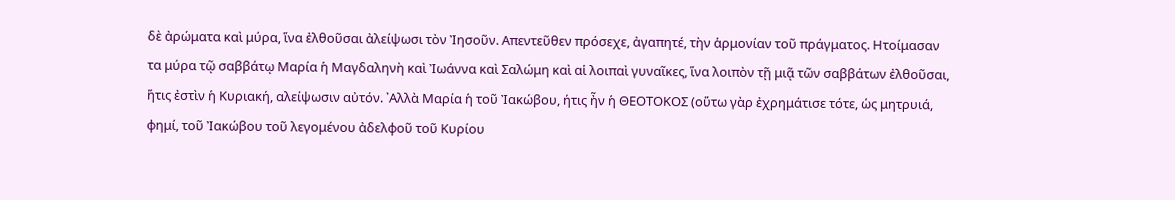δὲ ἀρώματα καὶ μύρα, ἵνα ἐλθοῦσαι ἀλείψωσι τὸν Ἰησοῦν. Απεντεῦθεν πρόσεχε, ἀγαπητέ, τὴν ἁρμονίαν τοῦ πράγματος. Ητοίμασαν τα μύρα τῷ σαββάτῳ Μαρία ἡ Μαγδαληνὴ καὶ Ἰωάννα καὶ Σαλώμη καὶ αἱ λοιπαὶ γυναῖκες, ἵνα λοιπὸν τῇ μιᾷ τῶν σαββάτων ἐλθοῦσαι, ἥτις ἐστὶν ἡ Κυριακή, αλείψωσιν αὐτόν. ᾿Αλλὰ Μαρία ἡ τοῦ Ἰακώβου, ήτις ἦν ἡ ΘΕΟΤΟΚΟΣ (οὕτω γὰρ ἐχρημάτισε τότε, ὡς μητρυιά, φημί, τοῦ Ἰακώβου τοῦ λεγομένου ἀδελφοῦ τοῦ Κυρίου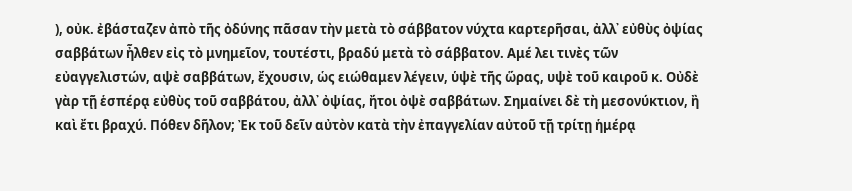), οὐκ. ἐβάσταζεν ἀπὸ τῆς ὀδύνης πᾶσαν τὴν μετὰ τὸ σάββατον νύχτα καρτερῆσαι, ἀλλ᾽ εὐθὺς ὀψίας σαββάτων ἦλθεν εἰς τὸ μνημεῖον, τουτέστι, βραδύ μετὰ τὸ σάββατον. Αμέ λει τινὲς τῶν εὐαγγελιστών, αψὲ σαββάτων, ἔχουσιν, ὡς ειώθαμεν λέγειν, ὑψὲ τῆς ὥρας, υψὲ τοῦ καιροῦ κ. Οὐδὲ γὰρ τῇ ἑσπέρᾳ εὐθὺς τοῦ σαββάτου, ἀλλ᾽ ὀψίας, ἤτοι ὀψὲ σαββάτων. Σημαίνει δὲ τὴ μεσονύκτιον, ἢ καὶ ἔτι βραχύ. Πόθεν δῆλον; Ἐκ τοῦ δεῖν αὐτὸν κατὰ τὴν ἐπαγγελίαν αὐτοῦ τῇ τρίτῃ ἡμέρᾳ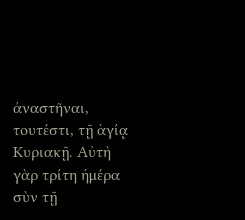ἀναστῆναι, τουτέστι, τῇ ἁγίᾳ Κυριακῇ. Αὐτὴ γὰρ τρίτη ἡμέρα σὺν τῇ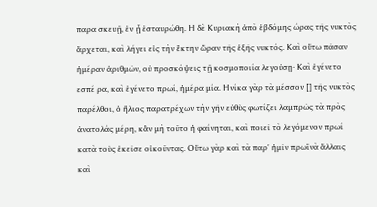παρα σκευῇ, ἐν ᾗ ἐσταυρώθη. Η δὲ Κυριακὴ ἀπὸ ἑβδόμης ώρας τῆς νυκτὸς ἄρχεται, καὶ λήγει εἰς τὴν ἔκτην ὥραν τῆς ἑξῆς νυκτός. Καὶ οὕτω πᾶσαν ἡμέραν ἀριθμῶν, οὐ προσκόψεις τῇ κοσμοποιία λεγούσῃ· Καὶ ἐγένετο εσπέ ρα, καὶ ἐγένετο πρωί, ἡμέρα μία. Ηνίκα γὰρ τὰ μέσσον [] τῆς νυκτὸς παρέλθοι, ὁ ἥλιος παρατρέχων τὴν γῆν εὐθὺς φωτίζει λαμπρῶς τὰ πρὸς ἀνατολάς μέρη, κἂν μὴ τοῦτο ἡ φαίνηται, καὶ ποιεῖ τὸ λεγόμενον πρωί κατὰ τοὺς ἐκεῖσε οἰκοῦντας. Οὕτω γὰρ καὶ τὰ παρ' ἡμῖν πρωϊνὰ ἄλλαις καὶ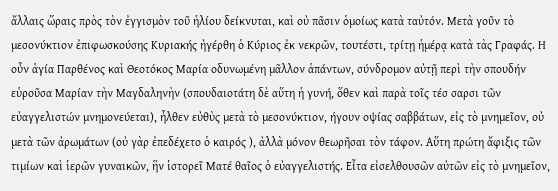ἄλλαις ὥραις πρὸς τὸν ἐγγισμὸν τοῦ ἡλίου δείκνυται, καὶ οὐ πᾶσιν ὁμοίως κατὰ ταὐτόν. Μετὰ γοῦν τὸ μεσονύκτιον ἐπιφωσκούσης Κυριακής ἠγέρθη ὁ Κύριος ἐκ νεκρῶν, τουτέστι, τρίτῃ ἡμέρᾳ κατὰ τὰς Γραφάς. Η οὖν ἁγία Παρθένος καὶ Θεοτόκος Μαρία οδυνωμένη μᾶλλον ἁπάντων, σύνδρομον αὐτῇ περὶ τὴν σπουδήν εὑροῦσα Μαρίαν τὴν Μαγδαληνὴν (σπουδαιοτάτη δὲ αὕτη ἡ γυνή, ὅθεν καὶ παρὰ τοῖς τέσ σαρσι τῶν εὐαγγελιστών μνημονεύεται), ἦλθεν εὐθὺς μετὰ τὸ μεσονύκτιον, ήγουν οψίας σαββάτων, εἰς τὸ μνημεῖον, οὐ μετὰ τῶν ἀρωμάτων (οὐ γὰρ ἐπεδέχετο ὁ καιρός ), ἀλλὰ μόνον θεωρῆσαι τὸν τάφον. Αὕτη πρώτη ἄφιξις τῶν τιμίων καὶ ἱερῶν γυναικῶν, ἣν ἱστορεῖ Ματέ θαῖος ὁ εὐαγγελιστής. Εἶτα εἰσελθουσῶν αὐτῶν εἰς τὸ μνημεῖον,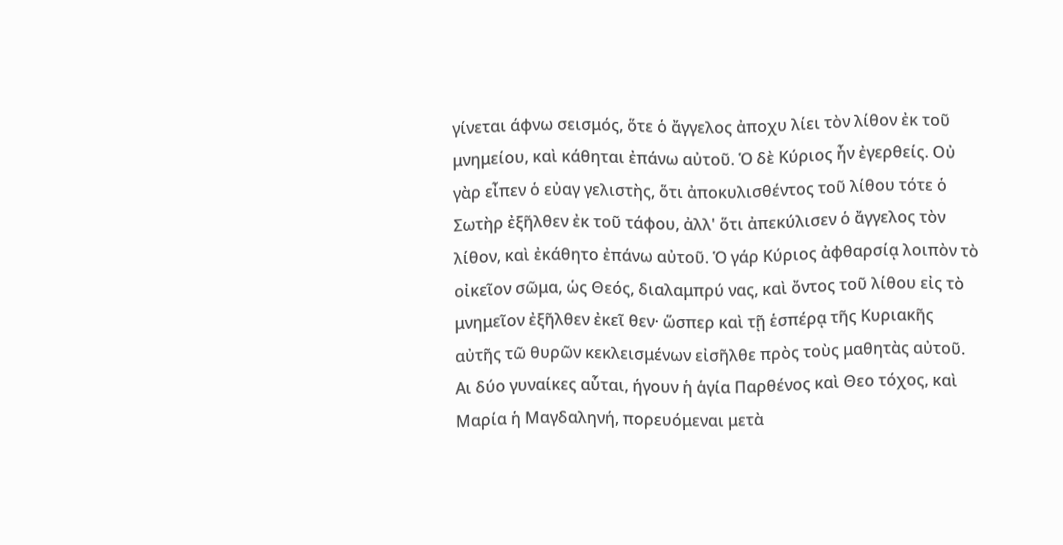γίνεται άφνω σεισμός, ὅτε ὁ ἄγγελος ἀποχυ λίει τὸν λίθον ἐκ τοῦ μνημείου, καὶ κάθηται ἐπάνω αὐτοῦ. Ὁ δὲ Κύριος ἦν ἐγερθείς. Οὐ γὰρ εἶπεν ὁ εὐαγ γελιστὴς, ὅτι ἀποκυλισθέντος τοῦ λίθου τότε ὁ Σωτὴρ ἐξῆλθεν ἐκ τοῦ τάφου, ἀλλ' ὅτι ἀπεκύλισεν ὁ ἄγγελος τὸν λίθον, καὶ ἐκάθητο ἐπάνω αὐτοῦ. Ὁ γάρ Κύριος ἀφθαρσίᾳ λοιπὸν τὸ οἰκεῖον σῶμα, ὡς Θεός, διαλαμπρύ νας, καὶ ὄντος τοῦ λίθου εἰς τὸ μνημεῖον ἐξῆλθεν ἐκεῖ θεν· ὥσπερ καὶ τῇ ἑσπέρᾳ τῆς Κυριακῆς αὐτῆς τῶ θυρῶν κεκλεισμένων εἰσῆλθε πρὸς τοὺς μαθητὰς αὐτοῦ. Αι δύο γυναίκες αὗται, ήγουν ἡ ἁγία Παρθένος καὶ Θεο τόχος, καὶ Μαρία ἡ Μαγδαληνή, πορευόμεναι μετὰ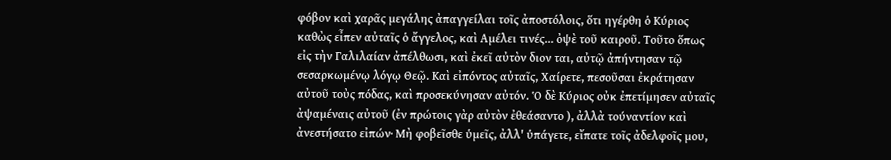φόβον καὶ χαρᾶς μεγάλης ἀπαγγείλαι τοῖς ἀποστόλοις, ὅτι ηγέρθη ὁ Κύριος καθὼς εἶπεν αὐταῖς ὁ ἄγγελος, καὶ Αμέλει τινές... ὀψὲ τοῦ καιροῦ. Τοῦτο ὅπως εἰς τὴν Γαλιλαίαν ἀπέλθωσι, καὶ ἐκεῖ αὐτὸν διον ται, αὐτῷ ἀπήντησαν τῷ σεσαρκωμένῳ λόγῳ Θεῷ. Καὶ εἰπόντος αὐταῖς, Χαίρετε, πεσοῦσαι ἐκράτησαν αὐτοῦ τοὺς πόδας, καὶ προσεκύνησαν αὐτόν. Ὁ δὲ Κύριος οὐκ ἐπετίμησεν αὐταῖς ἀψαμέναις αὐτοῦ (ἐν πρώτοις γὰρ αὐτὸν ἐθεάσαντο ), ἀλλὰ τούναντίον καὶ ἀνεστήσατο εἰπών· Μὴ φοβεῖσθε ὑμεῖς, ἀλλ' ὑπάγετε, εἴπατε τοῖς ἀδελφοῖς μου,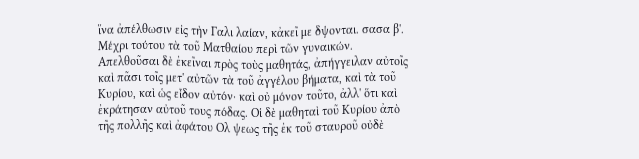ἵνα ἀπέλθωσιν εἰς τὴν Γαλι λαίαν, κἀκεῖ με δψονται. σασα β'. Μέχρι τούτου τὰ τοῦ Ματθαίου περὶ τῶν γυναικών. Απελθοῦσαι δὲ ἐκεῖναι πρὸς τοὺς μαθητάς, ἀπήγγειλαν αὐτοῖς καὶ πᾶσι τοῖς μετ' αὐτῶν τὰ τοῦ ἀγγέλου βήματα, καὶ τὰ τοῦ Κυρίου, καὶ ὡς εἶδον αὐτόν· καὶ οὐ μόνον τοῦτο, ἀλλ' ὅτι καὶ ἐκράτησαν αὐτοῦ τους πόδας. Οἱ δὲ μαθηταὶ τοῦ Κυρίου ἀπὸ τῆς πολλῆς καὶ ἀφάτου Ολ ψεως τῆς ἐκ τοῦ σταυροῦ οὐδὲ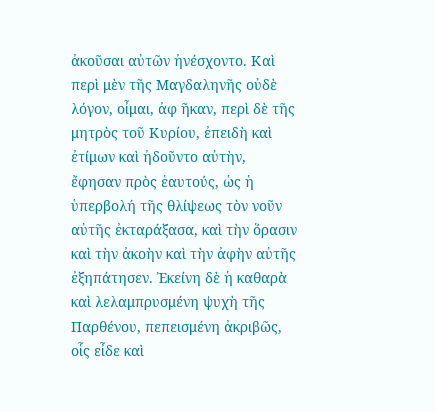ἀκοῦσαι αὐτῶν ἠνέσχοντο. Καὶ περὶ μὲν τῆς Μαγδαληνῆς οὐδὲ λόγον, οἶμαι, ἀφ ῆκαν, περὶ δὲ τῆς μητρὸς τοῦ Κυρίου, ἐπειδὴ καὶ ἐτίμων καὶ ἠδοῦντο αὐτὴν, ἔφησαν πρὸς ἑαυτούς, ὡς ἡ ὑπερβολή τῆς θλίψεως τὸν νοῦν αὐτῆς ἐκταράξασα, καὶ τὴν ὅρασιν καὶ τὴν ἀκοὴν καὶ τὴν ἀφὴν αὐτῆς ἐξηπάτησεν. Ἐκείνη δὲ ἡ καθαρὰ καὶ λελαμπρυσμένη ψυχὴ τῆς Παρθένου, πεπεισμένη ἀκριβῶς, οἷς εἶδε καὶ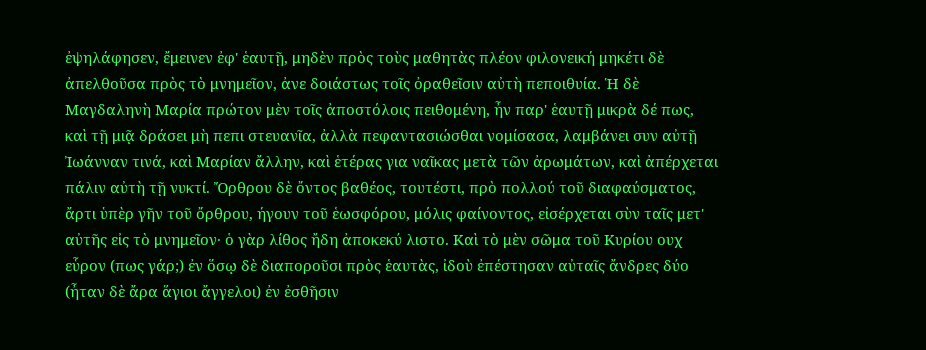ἐψηλάφησεν, ἔμεινεν ἐφ' ἑαυτῇ, μηδὲν πρὸς τοὺς μαθητὰς πλέον φιλονεική μηκέτι δὲ ἀπελθοῦσα πρὸς τὸ μνημεῖον, ἀνε δοιάστως τοῖς ὀραθεῖσιν αὐτὴ πεποιθυία. Ἡ δὲ Μαγδαληνὴ Μαρία πρώτον μὲν τοῖς ἀποστόλοις πειθομένη, ἦν παρ' ἑαυτῇ μικρὰ δέ πως, καὶ τῇ μιᾷ δράσει μὴ πεπι στευανῖα, ἀλλὰ πεφαντασιώσθαι νομίσασα, λαμβάνει συν αὐτῇ Ἰωάνναν τινά, καὶ Μαρίαν ἄλλην, καὶ ἑτέρας για ναῖκας μετὰ τῶν ἀρωμάτων, καὶ ἀπέρχεται πάλιν αὐτὴ τῇ νυκτί. Ὄρθρου δὲ ὄντος βαθέος, τουτέστι, πρὸ πολλού τοῦ διαφαύσματος, ἄρτι ὑπὲρ γῆν τοῦ ὄρθρου, ήγουν τοῦ ἑωσφόρου, μόλις φαίνοντος, εἰσέρχεται σὺν ταῖς μετ' αὐτῆς εἰς τὸ μνημεῖον· ὁ γὰρ λίθος ἤδη ἀποκεκύ λιστο. Καὶ τὸ μὲν σῶμα τοῦ Κυρίου ουχ εὗρον (πως γάρ;) ἐν ὅσῳ δὲ διαποροῦσι πρὸς ἑαυτὰς, ἰδοὺ ἐπέστησαν αὐταῖς ἄνδρες δύο (ἦταν δὲ ἄρα ἅγιοι ἄγγελοι) ἐν ἐσθῆσιν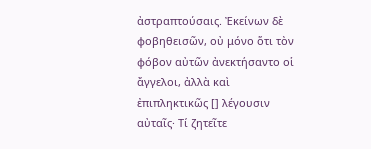ἀστραπτούσαις. Ἐκείνων δὲ φοβηθεισῶν, οὐ μόνο ὅτι τὸν φόβον αὐτῶν ἀνεκτήσαντο οἱ ἄγγελοι, ἀλλὰ καὶ ἐπιπληκτικῶς [] λέγουσιν αὐταῖς· Τί ζητεῖτε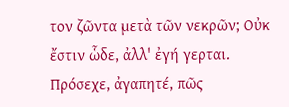τον ζῶντα μετὰ τῶν νεκρῶν; Οὐκ ἔστιν ὧδε, ἀλλ' ἐγή γερται. Πρόσεχε, ἀγαπητέ, πῶς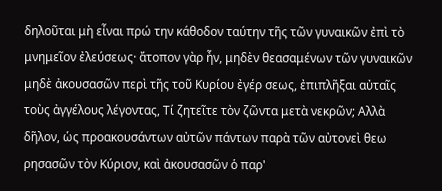δηλοῦται μὴ εἶναι πρώ την κάθοδον ταύτην τῆς τῶν γυναικῶν ἐπὶ τὸ μνημεῖον ἐλεύσεως· ἄτοπον γὰρ ἦν, μηδὲν θεασαμένων τῶν γυναικῶν μηδὲ ἀκουσασῶν περὶ τῆς τοῦ Κυρίου ἐγέρ σεως, ἐπιπλῆξαι αὐταῖς τοὺς ἀγγέλους λέγοντας, Τί ζητεῖτε τὸν ζῶντα μετὰ νεκρῶν; Αλλὰ δῆλον, ὡς προακουσάντων αὐτῶν πάντων παρὰ τῶν αὐτονεὶ θεω ρησασῶν τὸν Κύριον, καὶ ἀκουσασῶν ὁ παρ'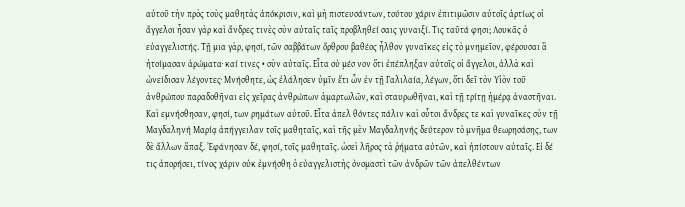αὐτοῦ τὴν πρὸς τοὺς μαθητὰς ἀπόκρισιν, καὶ μὴ πιστευσάντων, τούτου χάριν ἐπιτιμῶσιν αὐτοῖς ἀρτίως οἱ ἄγγελοι ἦσαν γὰρ καὶ ἄνδρες τινὲς σὺν αὐταῖς ταῖς προβληθεί σαις γυναιξί. Τις ταῦτά φησι; Λουκᾶς ὁ εὐαγγελιστής. Τῇ μια γὰρ, φησί, τῶν σαββάτων ὄρθρου βαθέος ἦλθον γυναῖκες εἰς τὸ μνημεῖον, φέρουσαι ἃ ἡτοίμασαν ἀρώματα· καί τινες • σὺν αὐταῖς. Εἶτα οὐ μέσ νον ὅτι ἐπέπληξαν αὐτοῖς οἱ ἄγγελοι, ἀλλὰ καὶ ὠνείδισαν λέγοντες· Μνήσθητε, ὡς ἐλάλησεν ὑμῖν ἔτι ὧν ἐν τῇ Γαλιλαία, λέγων, ὅτι δεῖ τὸν Υἱὸν τοῦ ἀνθρώπου παραδοθῆναι εἰς χεῖρας ἀνθρώπων ἁμαρτωλῶν, καὶ σταυρωθῆναι, καὶ τῇ τρίτῃ ἡμέρᾳ ἀναστῆναι. Καὶ εμνήσθησαν, φησί, των ρημάτων αὐτοῦ. Εἶτα ἀπελ θόντες πάλιν καὶ οὗτοι ἄνδρες τε καὶ γυναῖκες σὺν τῇ Μαγδαληνή Μαρίᾳ ἀπήγγειλαν τοῖς μαθηταῖς, καὶ τῆς μὲν Μαγδαληνής δεύτερον τὸ μνῆμα θεωρησάσης, των δὲ ἄλλων ἅπαξ. Ἐφάνησαν δέ, φησί, τοῖς μαθηταῖς. ὡσεὶ λῆρος τὰ ῥήματα αὐτῶν, καὶ ἠπίστουν αὐταῖς. Εἰ δέ τις ἀπορήσει, τίνος χάριν οὐκ ἐμνήσθη ὁ εὐαγγελιστὴς ὀνομαστὶ τῶν ἀνδρῶν τῶν ἀπελθέντων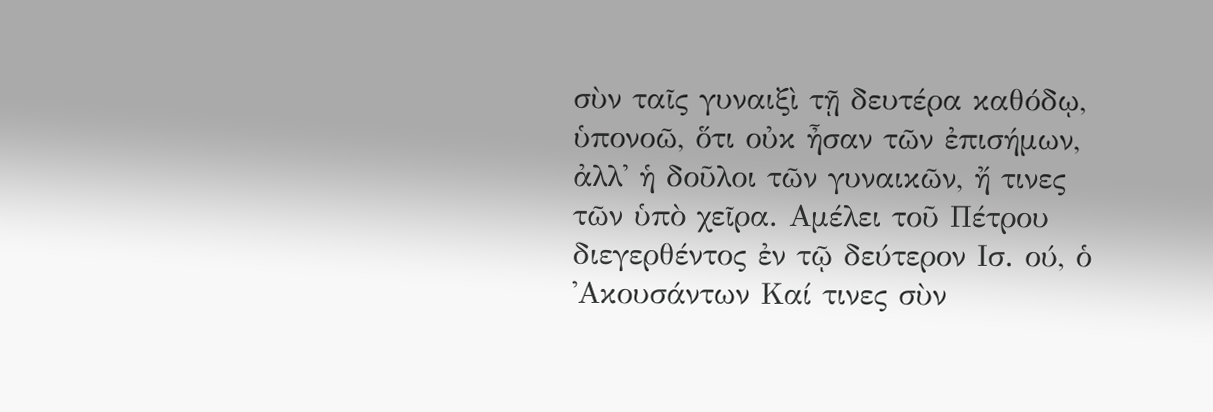σὺν ταῖς γυναιξὶ τῇ δευτέρα καθόδῳ, ὑπονοῶ, ὅτι οὐκ ἦσαν τῶν ἐπισήμων, ἀλλ' ἡ δοῦλοι τῶν γυναικῶν, ἤ τινες τῶν ὑπὸ χεῖρα. Αμέλει τοῦ Πέτρου διεγερθέντος ἐν τῷ δεύτερον Ισ. ού, ὁ ᾿Ακουσάντων Καί τινες σὺν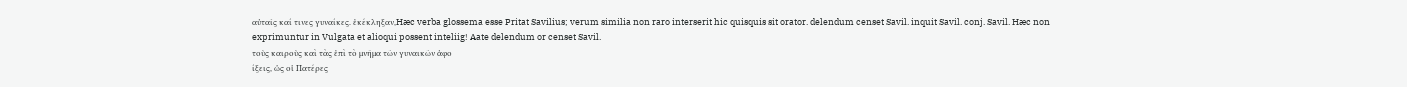αὐταῖς καί τινες γυναίκες. ἐκέκληξαν,Hæc verba glossema esse Pritat Savilius; verum similia non raro interserit hic quisquis sit orator. delendum censet Savil. inquit Savil. conj. Savil. Hæc non exprimuntur in Vulgata et alioqui possent inteliig! Aate delendum or censet Savil.
τοὺς καιροὺς καὶ τὰς ἐπὶ τὸ μνῆμα τῶν γυναικῶν ἀφο
ίξεις, ὡς οἱ Πατέρες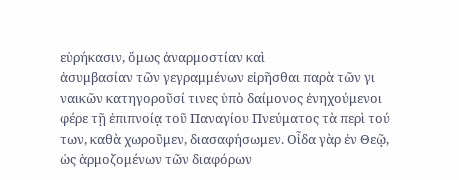εὑρήκασιν, ὅμως ἀναρμοστίαν καὶ
ἀσυμβασίαν τῶν γεγραμμένων εἰρῆσθαι παρὰ τῶν γι
ναικῶν κατηγοροῦσί τινες ὑπὸ δαίμονος ἐνηχούμενοι
φέρε τῇ ἐπιπνοίᾳ τοῦ Παναγίου Πνεύματος τὰ περὶ τού
των, καθὰ χωροῦμεν, διασαφήσωμεν. Οἶδα γὰρ ἐν Θεῷ,
ὡς ἁρμοζομένων τῶν διαφόρων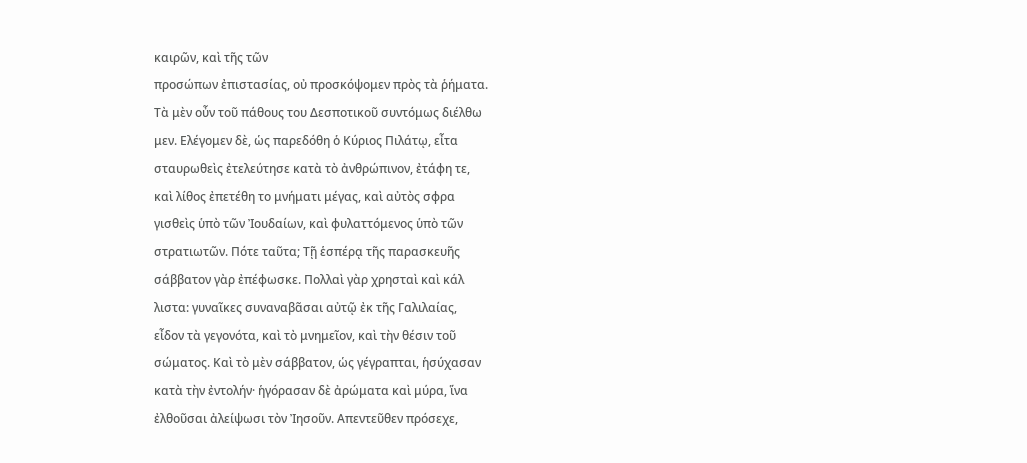καιρῶν, καὶ τῆς τῶν
προσώπων ἐπιστασίας, οὐ προσκόψομεν πρὸς τὰ ῥήματα.
Τὰ μὲν οὖν τοῦ πάθους του Δεσποτικοῦ συντόμως διέλθω
μεν. Ελέγομεν δὲ, ὡς παρεδόθη ὁ Κύριος Πιλάτῳ, εἶτα
σταυρωθεὶς ἐτελεύτησε κατὰ τὸ ἀνθρώπινον, ἐτάφη τε,
καὶ λίθος ἐπετέθη το μνήματι μέγας, καὶ αὐτὸς σφρα
γισθεὶς ὑπὸ τῶν Ἰουδαίων, καὶ φυλαττόμενος ὑπὸ τῶν
στρατιωτῶν. Πότε ταῦτα; Τῇ ἑσπέρᾳ τῆς παρασκευῆς
σάββατον γὰρ ἐπέφωσκε. Πολλαὶ γὰρ χρησταὶ καὶ κάλ
λιστα: γυναῖκες συναναβᾶσαι αὐτῷ ἐκ τῆς Γαλιλαίας,
εἶδον τὰ γεγονότα, καὶ τὸ μνημεῖον, καὶ τὴν θέσιν τοῦ
σώματος. Καὶ τὸ μὲν σάββατον, ὡς γέγραπται, ἡσύχασαν
κατὰ τὴν ἐντολήν· ἡγόρασαν δὲ ἀρώματα καὶ μύρα, ἵνα
ἐλθοῦσαι ἀλείψωσι τὸν Ἰησοῦν. Απεντεῦθεν πρόσεχε,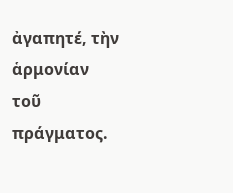ἀγαπητέ, τὴν ἁρμονίαν τοῦ πράγματος.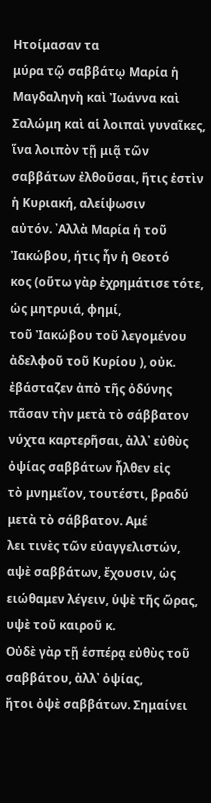Ητοίμασαν τα
μύρα τῷ σαββάτῳ Μαρία ἡ Μαγδαληνὴ καὶ Ἰωάννα καὶ
Σαλώμη καὶ αἱ λοιπαὶ γυναῖκες, ἵνα λοιπὸν τῇ μιᾷ τῶν
σαββάτων ἐλθοῦσαι, ἥτις ἐστὶν ἡ Κυριακή, αλείψωσιν
αὐτόν. ᾿Αλλὰ Μαρία ἡ τοῦ Ἰακώβου, ήτις ἦν ἡ Θεοτό
κος (οὕτω γὰρ ἐχρημάτισε τότε, ὡς μητρυιά, φημί,
τοῦ Ἰακώβου τοῦ λεγομένου ἀδελφοῦ τοῦ Κυρίου ), οὐκ.
ἐβάσταζεν ἀπὸ τῆς ὀδύνης πᾶσαν τὴν μετὰ τὸ σάββατον
νύχτα καρτερῆσαι, ἀλλ᾽ εὐθὺς ὀψίας σαββάτων ἦλθεν εἰς
τὸ μνημεῖον, τουτέστι, βραδύ μετὰ τὸ σάββατον. Αμέ
λει τινὲς τῶν εὐαγγελιστών, αψὲ σαββάτων, ἔχουσιν, ὡς
ειώθαμεν λέγειν, ὑψὲ τῆς ὥρας, υψὲ τοῦ καιροῦ κ.
Οὐδὲ γὰρ τῇ ἑσπέρᾳ εὐθὺς τοῦ σαββάτου, ἀλλ᾽ ὀψίας,
ἤτοι ὀψὲ σαββάτων. Σημαίνει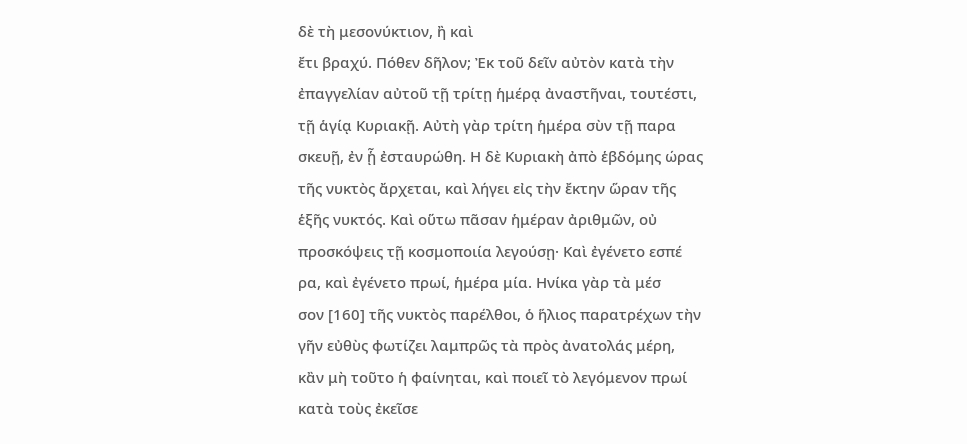δὲ τὴ μεσονύκτιον, ἢ καὶ
ἔτι βραχύ. Πόθεν δῆλον; Ἐκ τοῦ δεῖν αὐτὸν κατὰ τὴν
ἐπαγγελίαν αὐτοῦ τῇ τρίτῃ ἡμέρᾳ ἀναστῆναι, τουτέστι,
τῇ ἁγίᾳ Κυριακῇ. Αὐτὴ γὰρ τρίτη ἡμέρα σὺν τῇ παρα
σκευῇ, ἐν ᾗ ἐσταυρώθη. Η δὲ Κυριακὴ ἀπὸ ἑβδόμης ώρας
τῆς νυκτὸς ἄρχεται, καὶ λήγει εἰς τὴν ἔκτην ὥραν τῆς
ἑξῆς νυκτός. Καὶ οὕτω πᾶσαν ἡμέραν ἀριθμῶν, οὐ
προσκόψεις τῇ κοσμοποιία λεγούσῃ· Καὶ ἐγένετο εσπέ
ρα, καὶ ἐγένετο πρωί, ἡμέρα μία. Ηνίκα γὰρ τὰ μέσ
σον [160] τῆς νυκτὸς παρέλθοι, ὁ ἥλιος παρατρέχων τὴν
γῆν εὐθὺς φωτίζει λαμπρῶς τὰ πρὸς ἀνατολάς μέρη,
κἂν μὴ τοῦτο ἡ φαίνηται, καὶ ποιεῖ τὸ λεγόμενον πρωί
κατὰ τοὺς ἐκεῖσε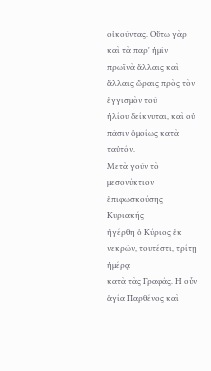οἰκοῦντας. Οὕτω γὰρ καὶ τὰ παρ' ἡμῖν
πρωϊνὰ ἄλλαις καὶ ἄλλαις ὥραις πρὸς τὸν ἐγγισμὸν τοῦ
ἡλίου δείκνυται, καὶ οὐ πᾶσιν ὁμοίως κατὰ ταὐτόν.
Μετὰ γοῦν τὸ μεσονύκτιον ἐπιφωσκούσης Κυριακής
ἠγέρθη ὁ Κύριος ἐκ νεκρῶν, τουτέστι, τρίτῃ ἡμέρᾳ
κατὰ τὰς Γραφάς. Η οὖν ἁγία Παρθένος καὶ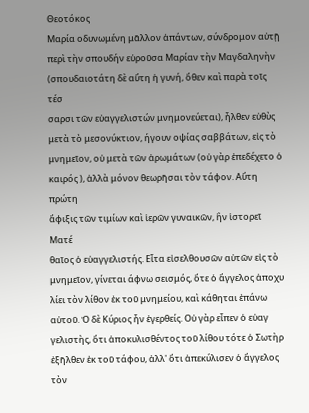Θεοτόκος
Μαρία οδυνωμένη μᾶλλον ἁπάντων, σύνδρομον αὐτῇ
περὶ τὴν σπουδήν εὑροῦσα Μαρίαν τὴν Μαγδαληνὴν
(σπουδαιοτάτη δὲ αὕτη ἡ γυνή, ὅθεν καὶ παρὰ τοῖς τέσ
σαρσι τῶν εὐαγγελιστών μνημονεύεται), ἦλθεν εὐθὺς
μετὰ τὸ μεσονύκτιον, ήγουν οψίας σαββάτων, εἰς τὸ
μνημεῖον, οὐ μετὰ τῶν ἀρωμάτων (οὐ γὰρ ἐπεδέχετο ὁ
καιρός ), ἀλλὰ μόνον θεωρῆσαι τὸν τάφον. Αὕτη πρώτη
ἄφιξις τῶν τιμίων καὶ ἱερῶν γυναικῶν, ἣν ἱστορεῖ Ματέ
θαῖος ὁ εὐαγγελιστής. Εἶτα εἰσελθουσῶν αὐτῶν εἰς τὸ
μνημεῖον, γίνεται άφνω σεισμός, ὅτε ὁ ἄγγελος ἀποχυ
λίει τὸν λίθον ἐκ τοῦ μνημείου, καὶ κάθηται ἐπάνω
αὐτοῦ. Ὁ δὲ Κύριος ἦν ἐγερθείς. Οὐ γὰρ εἶπεν ὁ εὐαγ
γελιστὴς, ὅτι ἀποκυλισθέντος τοῦ λίθου τότε ὁ Σωτὴρ
ἐξῆλθεν ἐκ τοῦ τάφου, ἀλλ' ὅτι ἀπεκύλισεν ὁ ἄγγελος
τὸν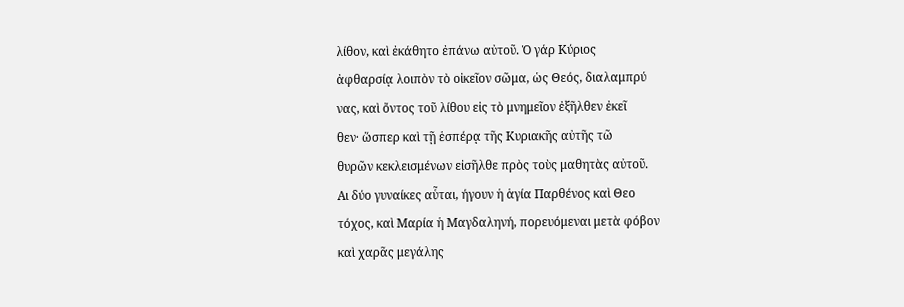λίθον, καὶ ἐκάθητο ἐπάνω αὐτοῦ. Ὁ γάρ Κύριος
ἀφθαρσίᾳ λοιπὸν τὸ οἰκεῖον σῶμα, ὡς Θεός, διαλαμπρύ
νας, καὶ ὄντος τοῦ λίθου εἰς τὸ μνημεῖον ἐξῆλθεν ἐκεῖ
θεν· ὥσπερ καὶ τῇ ἑσπέρᾳ τῆς Κυριακῆς αὐτῆς τῶ
θυρῶν κεκλεισμένων εἰσῆλθε πρὸς τοὺς μαθητὰς αὐτοῦ.
Αι δύο γυναίκες αὗται, ήγουν ἡ ἁγία Παρθένος καὶ Θεο
τόχος, καὶ Μαρία ἡ Μαγδαληνή, πορευόμεναι μετὰ φόβον
καὶ χαρᾶς μεγάλης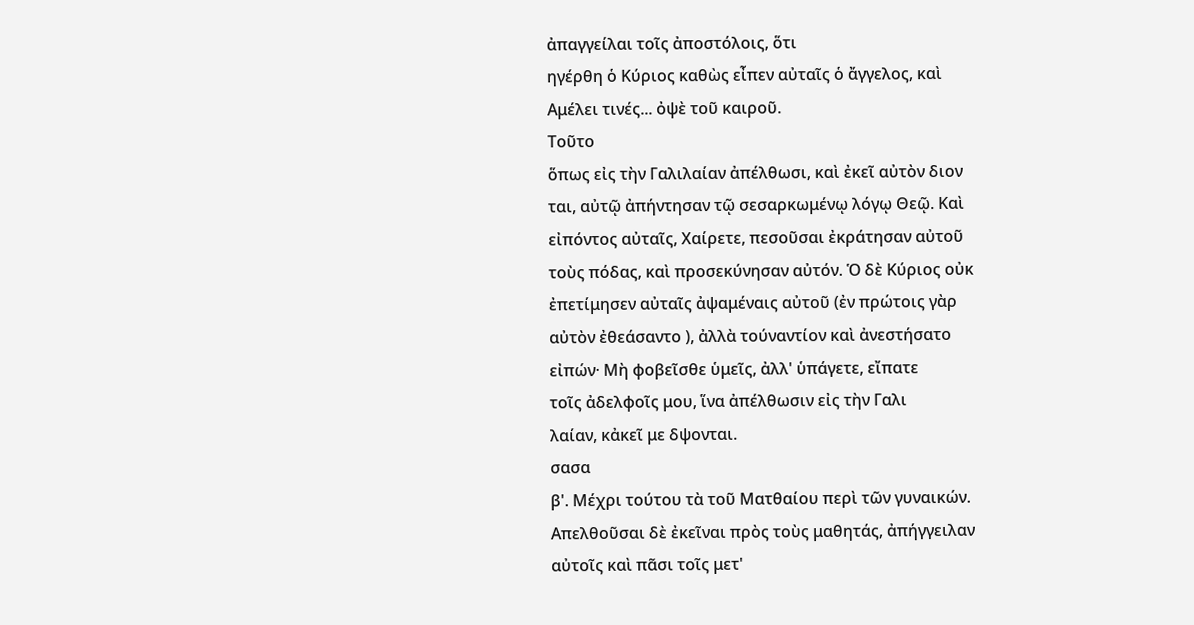ἀπαγγείλαι τοῖς ἀποστόλοις, ὅτι
ηγέρθη ὁ Κύριος καθὼς εἶπεν αὐταῖς ὁ ἄγγελος, καὶ
Αμέλει τινές... ὀψὲ τοῦ καιροῦ.
Τοῦτο
ὅπως εἰς τὴν Γαλιλαίαν ἀπέλθωσι, καὶ ἐκεῖ αὐτὸν διον
ται, αὐτῷ ἀπήντησαν τῷ σεσαρκωμένῳ λόγῳ Θεῷ. Καὶ
εἰπόντος αὐταῖς, Χαίρετε, πεσοῦσαι ἐκράτησαν αὐτοῦ
τοὺς πόδας, καὶ προσεκύνησαν αὐτόν. Ὁ δὲ Κύριος οὐκ
ἐπετίμησεν αὐταῖς ἀψαμέναις αὐτοῦ (ἐν πρώτοις γὰρ
αὐτὸν ἐθεάσαντο ), ἀλλὰ τούναντίον καὶ ἀνεστήσατο
εἰπών· Μὴ φοβεῖσθε ὑμεῖς, ἀλλ' ὑπάγετε, εἴπατε
τοῖς ἀδελφοῖς μου, ἵνα ἀπέλθωσιν εἰς τὴν Γαλι
λαίαν, κἀκεῖ με δψονται.
σασα
β'. Μέχρι τούτου τὰ τοῦ Ματθαίου περὶ τῶν γυναικών.
Απελθοῦσαι δὲ ἐκεῖναι πρὸς τοὺς μαθητάς, ἀπήγγειλαν
αὐτοῖς καὶ πᾶσι τοῖς μετ'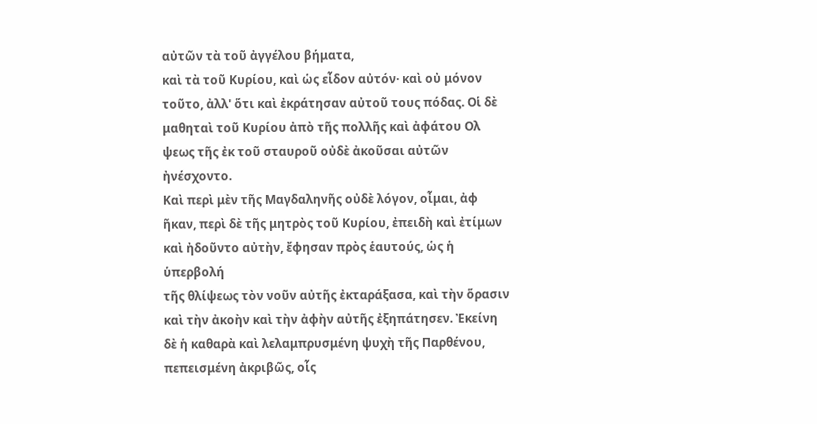αὐτῶν τὰ τοῦ ἀγγέλου βήματα,
καὶ τὰ τοῦ Κυρίου, καὶ ὡς εἶδον αὐτόν· καὶ οὐ μόνον
τοῦτο, ἀλλ' ὅτι καὶ ἐκράτησαν αὐτοῦ τους πόδας. Οἱ δὲ
μαθηταὶ τοῦ Κυρίου ἀπὸ τῆς πολλῆς καὶ ἀφάτου Ολ
ψεως τῆς ἐκ τοῦ σταυροῦ οὐδὲ ἀκοῦσαι αὐτῶν ἠνέσχοντο.
Καὶ περὶ μὲν τῆς Μαγδαληνῆς οὐδὲ λόγον, οἶμαι, ἀφ
ῆκαν, περὶ δὲ τῆς μητρὸς τοῦ Κυρίου, ἐπειδὴ καὶ ἐτίμων
καὶ ἠδοῦντο αὐτὴν, ἔφησαν πρὸς ἑαυτούς, ὡς ἡ ὑπερβολή
τῆς θλίψεως τὸν νοῦν αὐτῆς ἐκταράξασα, καὶ τὴν ὅρασιν
καὶ τὴν ἀκοὴν καὶ τὴν ἀφὴν αὐτῆς ἐξηπάτησεν. Ἐκείνη
δὲ ἡ καθαρὰ καὶ λελαμπρυσμένη ψυχὴ τῆς Παρθένου,
πεπεισμένη ἀκριβῶς, οἷς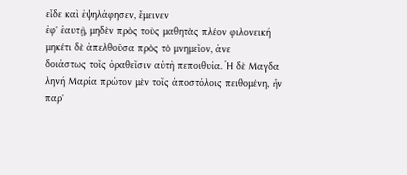εἶδε καὶ ἐψηλάφησεν, ἔμεινεν
ἐφ' ἑαυτῇ, μηδὲν πρὸς τοὺς μαθητὰς πλέον φιλονεική
μηκέτι δὲ ἀπελθοῦσα πρὸς τὸ μνημεῖον, ἀνε
δοιάστως τοῖς ὀραθεῖσιν αὐτὴ πεποιθυία. Ἡ δὲ Μαγδα
ληνή Μαρία πρώτον μὲν τοῖς ἀποστόλοις πειθομένη, ἦν
παρ'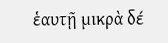ἑαυτῇ μικρὰ δέ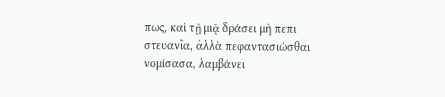πως, καὶ τῇ μιᾷ δράσει μὴ πεπι
στευανῖα, ἀλλὰ πεφαντασιώσθαι νομίσασα, λαμβάνει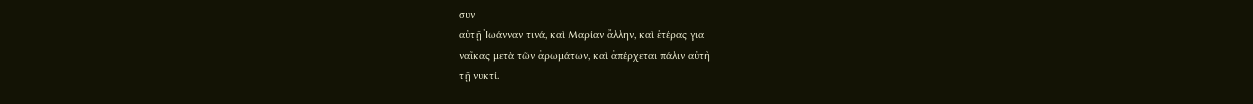συν
αὐτῇ Ἰωάνναν τινά, καὶ Μαρίαν ἄλλην, καὶ ἑτέρας για
ναῖκας μετὰ τῶν ἀρωμάτων, καὶ ἀπέρχεται πάλιν αὐτὴ
τῇ νυκτί.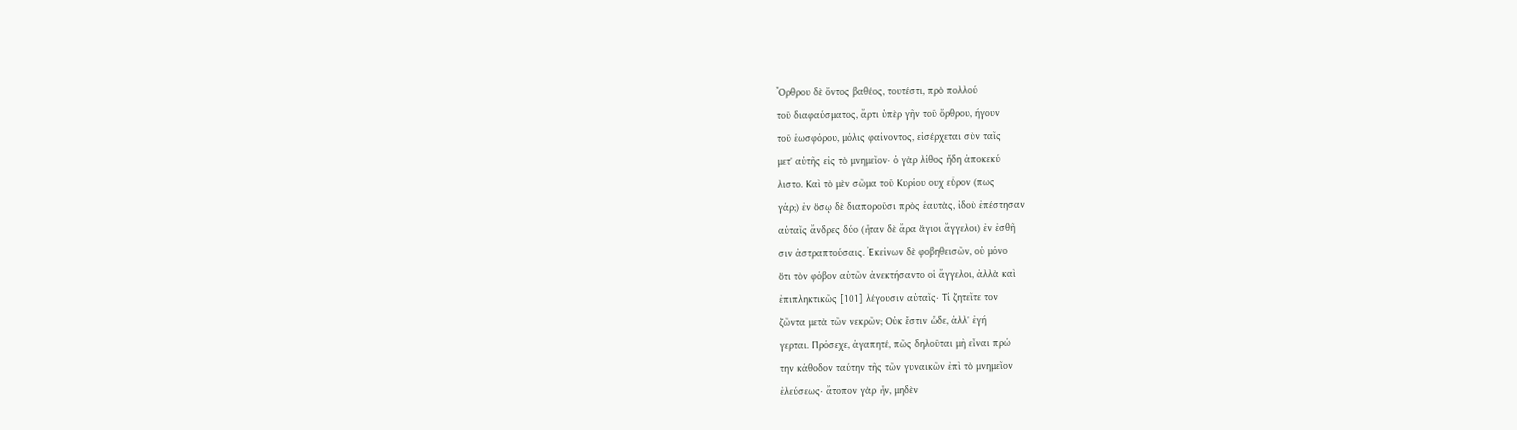Ὄρθρου δὲ ὄντος βαθέος, τουτέστι, πρὸ πολλού
τοῦ διαφαύσματος, ἄρτι ὑπὲρ γῆν τοῦ ὄρθρου, ήγουν
τοῦ ἑωσφόρου, μόλις φαίνοντος, εἰσέρχεται σὺν ταῖς
μετ' αὐτῆς εἰς τὸ μνημεῖον· ὁ γὰρ λίθος ἤδη ἀποκεκύ
λιστο. Καὶ τὸ μὲν σῶμα τοῦ Κυρίου ουχ εὗρον (πως
γάρ;) ἐν ὅσῳ δὲ διαποροῦσι πρὸς ἑαυτὰς, ἰδοὺ ἐπέστησαν
αὐταῖς ἄνδρες δύο (ἦταν δὲ ἄρα ἅγιοι ἄγγελοι) ἐν ἐσθῆ
σιν ἀστραπτούσαις. Ἐκείνων δὲ φοβηθεισῶν, οὐ μόνο
ὅτι τὸν φόβον αὐτῶν ἀνεκτήσαντο οἱ ἄγγελοι, ἀλλὰ καὶ
ἐπιπληκτικῶς [101] λέγουσιν αὐταῖς· Τί ζητεῖτε τον
ζῶντα μετὰ τῶν νεκρῶν; Οὐκ ἔστιν ὧδε, ἀλλ' ἐγή
γερται. Πρόσεχε, ἀγαπητέ, πῶς δηλοῦται μὴ εἶναι πρώ
την κάθοδον ταύτην τῆς τῶν γυναικῶν ἐπὶ τὸ μνημεῖον
ἐλεύσεως· ἄτοπον γὰρ ἦν, μηδὲν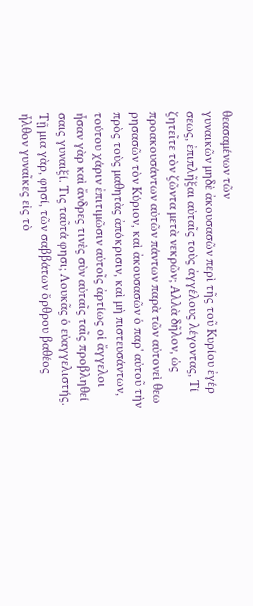θεασαμένων τῶν
γυναικῶν μηδὲ ἀκουσασῶν περὶ τῆς τοῦ Κυρίου ἐγέρ
σεως, ἐπιπλῆξαι αὐταῖς τοὺς ἀγγέλους λέγοντας, Τί
ζητεῖτε τὸν ζῶντα μετὰ νεκρῶν; Αλλὰ δῆλον, ὡς
προακουσάντων αὐτῶν πάντων παρὰ τῶν αὐτονεὶ θεω
ρησασῶν τὸν Κύριον, καὶ ἀκουσασῶν ὁ παρ' αὐτοῦ τὴν
πρὸς τοὺς μαθητὰς ἀπόκρισιν, καὶ μὴ πιστευσάντων,
τούτου χάριν ἐπιτιμῶσιν αὐτοῖς ἀρτίως οἱ ἄγγελοι
ἦσαν γὰρ καὶ ἄνδρες τινὲς σὺν αὐταῖς ταῖς προβληθεί
σαις γυναιξί. Τις ταῦτά φησι; Λουκᾶς ὁ εὐαγγελιστής.
Τῇ μια γὰρ, φησί, τῶν σαββάτων ὄρθρου βαθέος
ἦλθον γυναῖκες εἰς τὸ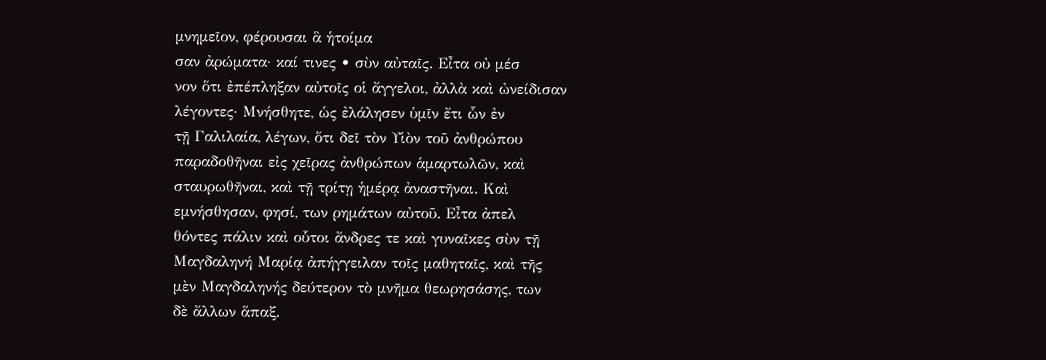μνημεῖον, φέρουσαι ἃ ἡτοίμα
σαν ἀρώματα· καί τινες • σὺν αὐταῖς. Εἶτα οὐ μέσ
νον ὅτι ἐπέπληξαν αὐτοῖς οἱ ἄγγελοι, ἀλλὰ καὶ ὠνείδισαν
λέγοντες· Μνήσθητε, ὡς ἐλάλησεν ὑμῖν ἔτι ὧν ἐν
τῇ Γαλιλαία, λέγων, ὅτι δεῖ τὸν Υἱὸν τοῦ ἀνθρώπου
παραδοθῆναι εἰς χεῖρας ἀνθρώπων ἁμαρτωλῶν, καὶ
σταυρωθῆναι, καὶ τῇ τρίτῃ ἡμέρᾳ ἀναστῆναι. Καὶ
εμνήσθησαν, φησί, των ρημάτων αὐτοῦ. Εἶτα ἀπελ
θόντες πάλιν καὶ οὗτοι ἄνδρες τε καὶ γυναῖκες σὺν τῇ
Μαγδαληνή Μαρίᾳ ἀπήγγειλαν τοῖς μαθηταῖς, καὶ τῆς
μὲν Μαγδαληνής δεύτερον τὸ μνῆμα θεωρησάσης, των
δὲ ἄλλων ἅπαξ.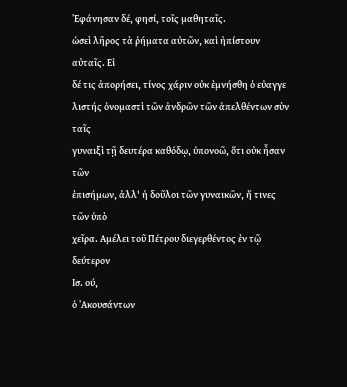Ἐφάνησαν δέ, φησί, τοῖς μαθηταῖς.
ὡσεὶ λῆρος τὰ ῥήματα αὐτῶν, καὶ ἠπίστουν αὐταῖς. Εἰ
δέ τις ἀπορήσει, τίνος χάριν οὐκ ἐμνήσθη ὁ εὐαγγε
λιστής ὀνομαστὶ τῶν ἀνδρῶν τῶν ἀπελθέντων σὺν ταῖς
γυναιξὶ τῇ δευτέρα καθόδῳ, ὑπονοῶ, ὅτι οὐκ ἦσαν τῶν
ἐπισήμων, ἀλλ' ἡ δοῦλοι τῶν γυναικῶν, ἤ τινες τῶν ὑπὸ
χεῖρα. Αμέλει τοῦ Πέτρου διεγερθέντος ἐν τῷ δεύτερον
Ισ. ού,
ὁ ᾿Ακουσάντων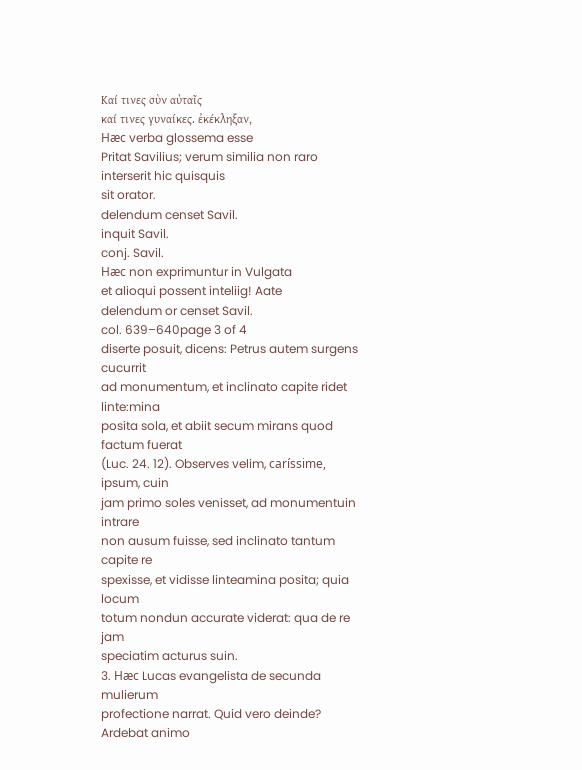Καί τινες σὺν αὐταῖς
καί τινες γυναίκες. ἐκέκληξαν,
Hæc verba glossema esse
Pritat Savilius; verum similia non raro interserit hic quisquis
sit orator.
delendum censet Savil.
inquit Savil.
conj. Savil.
Hæc non exprimuntur in Vulgata
et alioqui possent inteliig! Aate
delendum or censet Savil.
col. 639–640page 3 of 4
diserte posuit, dicens: Petrus autem surgens cucurrit
ad monumentum, et inclinato capite ridet linte:mina
posita sola, et abiit secum mirans quod factum fuerat
(Luc. 24. 12). Observes velim, caríssime, ipsum, cuin
jam primo soles venisset, ad monumentuin intrare
non ausum fuisse, sed inclinato tantum capite re
spexisse, et vidisse linteamina posita; quia locum
totum nondun accurate viderat: qua de re jam
speciatim acturus suin.
3. Hæc Lucas evangelista de secunda mulierum
profectione narrat. Quid vero deinde? Ardebat animo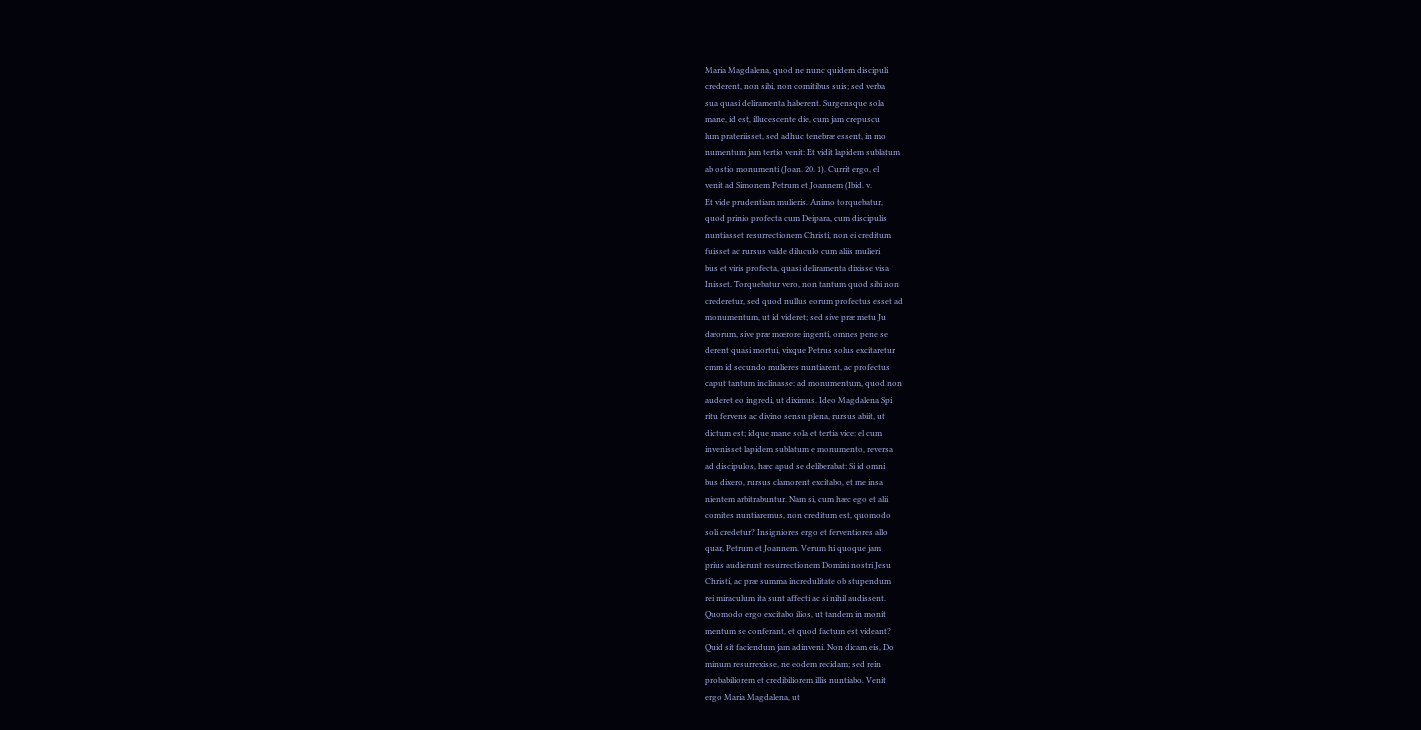Maria Magdalena, quod ne nunc quidem discipuli
crederent, non sibi, non comitibus suis; sed verba
sua quasi deliramenta haberent. Surgensque sola
mane, id est, illucescente die, cum jam crepuscu
lum prateriisset, sed adhuc tenebræ essent, in mo
numentum jam tertio venit: Et vidit lapidem sublatum
ab ostio monumenti (Joan. 20. 1). Currit ergo, el
venit ad Simonem Petrum et Joannem (Ibid. v.
Et vide prudentiam mulieris. Animo torquebatur,
quod prinio profecta cum Deipara, cum discipulis
nuntiasset resurrectionem Christi, non ei creditum
fuisset ac rursus valde diluculo cum aliis mulieri
bus et viris profecta, quasi deliramenta dixisse visa
Inisset. Torquebatur vero, non tantum quod sibi non
crederetur, sed quod nullus eorum profectus esset ad
monumentum, ut id videret; sed sive præ metu Ju
dæorum, sive præ mœrore ingenti, omnes pene se
derent quasi mortui, vixque Petrus solus excitaretur
cmm id secundo mulieres nuntiarent, ac profectus
caput tantum inclinasse: ad monumentum, quod non
auderet eo ingredi, ut diximus. Ideo Magdalena Spi
ritu fervens ac divino sensu plena, rursus abiit, ut
dictum est; idque mane sola et tertia vice: el cum
invenisset lapidem sublatum e monumento, reversa
ad discipulos, hæc apud se deliberabat: Si id omni
bus dixero, rursus clamorent excitabo, et me insa
nientem arbitrabuntur. Nam si, cum hæc ego et alii
comites nuntiaremus, non creditum est, quomodo
soli credetur? Insigniores ergo et ferventiores allo
quar, Petrum et Joannem. Verum hi quoque jam
prius audierunt resurrectionem Domini nostri Jesu
Christi, ac præ summa incredulitate ob stupendum
rei miraculum ita sunt affecti ac si nihil audissent.
Quomodo ergo excitabo ilios, ut tandem in monit
mentum se conferant, et quod factum est videant?
Quid sit faciendum jam adinveni. Non dicam eis, Do
minum resurrexisse, ne eodem recidam; sed rein
probabiliorem et credibiliorem illis nuntiabo. Venit
ergo Maria Magdalena, ut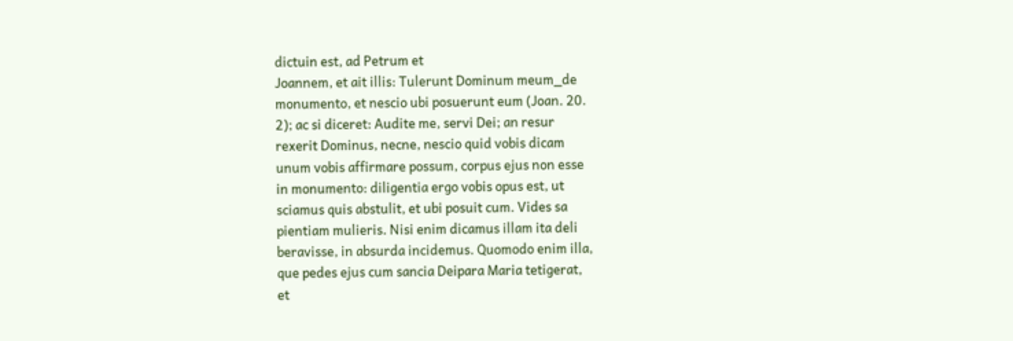dictuin est, ad Petrum et
Joannem, et ait illis: Tulerunt Dominum meum_de
monumento, et nescio ubi posuerunt eum (Joan. 20.
2); ac si diceret: Audite me, servi Dei; an resur
rexerit Dominus, necne, nescio quid vobis dicam
unum vobis affirmare possum, corpus ejus non esse
in monumento: diligentia ergo vobis opus est, ut
sciamus quis abstulit, et ubi posuit cum. Vides sa
pientiam mulieris. Nisi enim dicamus illam ita deli
beravisse, in absurda incidemus. Quomodo enim illa,
que pedes ejus cum sancia Deipara Maria tetigerat,
et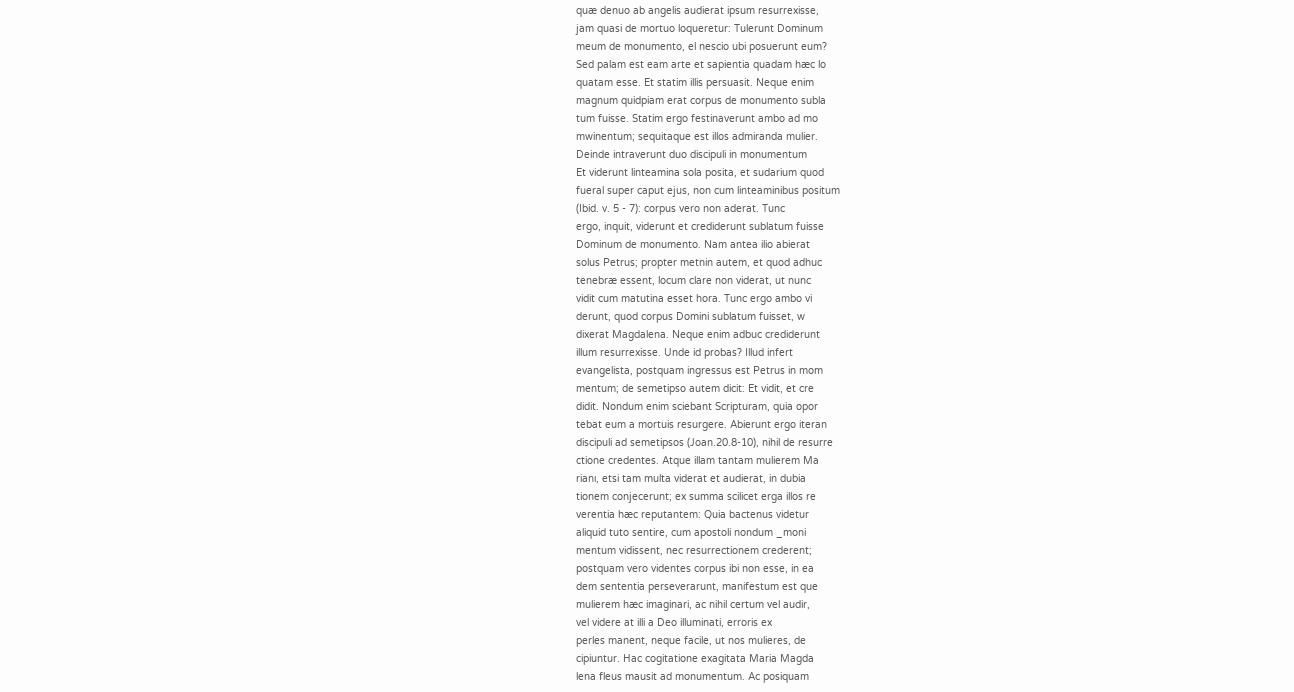quæ denuo ab angelis audierat ipsum resurrexisse,
jam quasi de mortuo loqueretur: Tulerunt Dominum
meum de monumento, el nescio ubi posuerunt eum?
Sed palam est eam arte et sapientia quadam hæc lo
quatam esse. Et statim illis persuasit. Neque enim
magnum quidpiam erat corpus de monumento subla
tum fuisse. Statim ergo festinaverunt ambo ad mo
mwinentum; sequitaque est illos admiranda mulier.
Deinde intraverunt duo discipuli in monumentum
Et viderunt linteamina sola posita, et sudarium quod
fueral super caput ejus, non cum linteaminibus positum
(Ibid. v. 5 - 7): corpus vero non aderat. Tunc
ergo, inquit, viderunt et crediderunt sublatum fuisse
Dominum de monumento. Nam antea ilio abierat
solus Petrus; propter metnin autem, et quod adhuc
tenebræ essent, locum clare non viderat, ut nunc
vidit cum matutina esset hora. Tunc ergo ambo vi
derunt, quod corpus Domini sublatum fuisset, w
dixerat Magdalena. Neque enim adbuc crediderunt
illum resurrexisse. Unde id probas? Illud infert
evangelista, postquam ingressus est Petrus in mom
mentum; de semetipso autem dicit: Et vidit, et cre
didit. Nondum enim sciebant Scripturam, quia opor
tebat eum a mortuis resurgere. Abierunt ergo iteran
discipuli ad semetipsos (Joan.20.8-10), nihil de resurre
ctione credentes. Atque illam tantam mulierem Ma
rianı, etsi tam multa viderat et audierat, in dubia
tionem conjecerunt; ex summa scilicet erga illos re
verentia hæc reputantem: Quia bactenus videtur
aliquid tuto sentire, cum apostoli nondum _moni
mentum vidissent, nec resurrectionem crederent;
postquam vero videntes corpus ibi non esse, in ea
dem sententia perseverarunt, manifestum est que
mulierem hæc imaginari, ac nihil certum vel audir,
vel videre at illi a Deo illuminati, erroris ex
perles manent, neque facile, ut nos mulieres, de
cipiuntur. Hac cogitatione exagitata Maria Magda
lena fleus mausit ad monumentum. Ac posiquam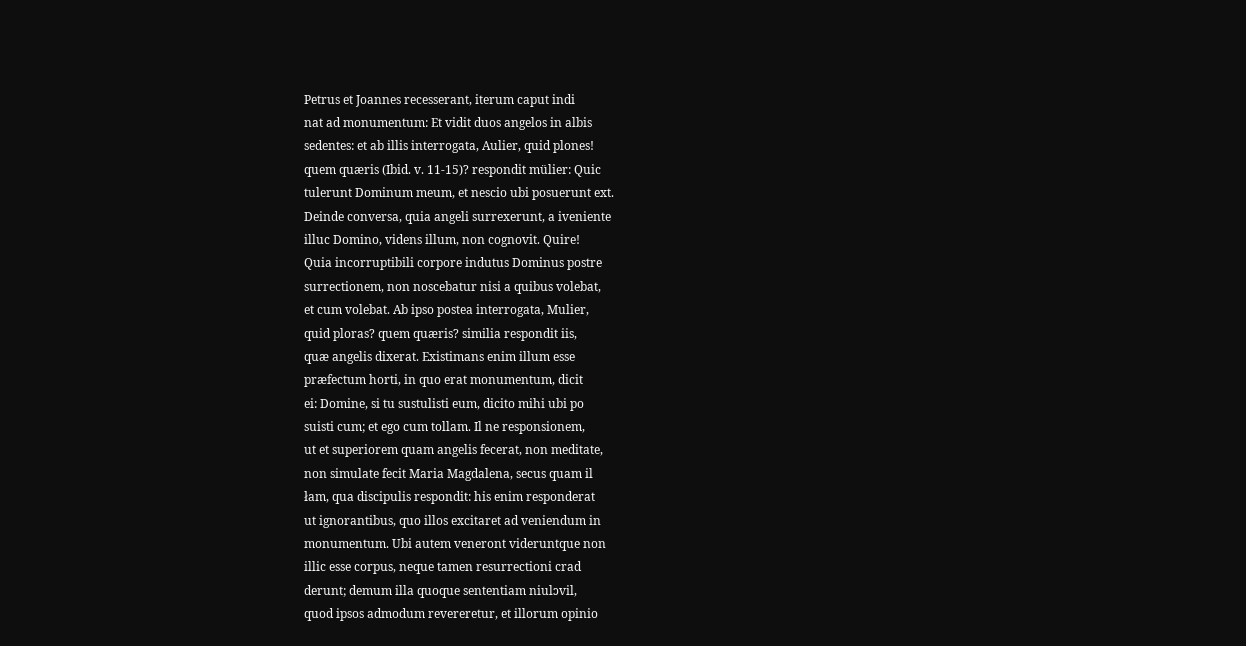Petrus et Joannes recesserant, iterum caput indi
nat ad monumentum: Et vidit duos angelos in albis
sedentes: et ab illis interrogata, Aulier, quid plones!
quem quæris (Ibid. v. 11-15)? respondit mülier: Quic
tulerunt Dominum meum, et nescio ubi posuerunt ext.
Deinde conversa, quia angeli surrexerunt, a iveniente
illuc Domino, videns illum, non cognovit. Quire!
Quia incorruptibili corpore indutus Dominus postre
surrectionem, non noscebatur nisi a quibus volebat,
et cum volebat. Ab ipso postea interrogata, Mulier,
quid ploras? quem quæris? similia respondit iis,
quæ angelis dixerat. Existimans enim illum esse
præfectum horti, in quo erat monumentum, dicit
ei: Domine, si tu sustulisti eum, dicito mihi ubi po
suisti cum; et ego cum tollam. Il ne responsionem,
ut et superiorem quam angelis fecerat, non meditate,
non simulate fecit Maria Magdalena, secus quam il
łam, qua discipulis respondit: his enim responderat
ut ignorantibus, quo illos excitaret ad veniendum in
monumentum. Ubi autem veneront videruntque non
illic esse corpus, neque tamen resurrectioni crad
derunt; demum illa quoque sententiam niulɔvil,
quod ipsos admodum revereretur, et illorum opinio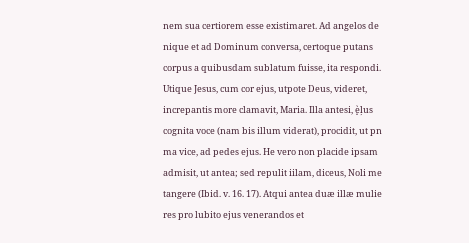nem sua certiorem esse existimaret. Ad angelos de
nique et ad Dominum conversa, certoque putans
corpus a quibusdam sublatum fuisse, ita respondi.
Utique Jesus, cum cor ejus, utpote Deus, videret,
increpantis more clamavit, Maria. Illa antesi, è̟ļus
cognita voce (nam bis illum viderat), procidit, ut pn
ma vice, ad pedes ejus. He vero non placide ipsam
admisit, ut antea; sed repulit iilam, diceus, Noli me
tangere (Ibid. v. 16. 17). Atqui antea duæ illæ mulie
res pro lubito ejus venerandos et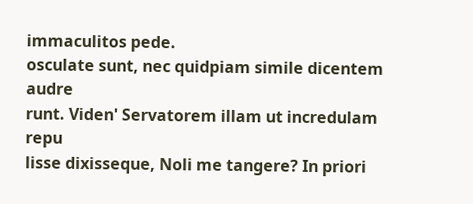immaculitos pede.
osculate sunt, nec quidpiam simile dicentem audre
runt. Viden' Servatorem illam ut incredulam repu
lisse dixisseque, Noli me tangere? In priori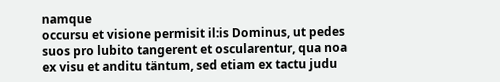namque
occursu et visione permisit il:is Dominus, ut pedes
suos pro lubito tangerent et oscularentur, qua noa
ex visu et anditu täntum, sed etiam ex tactu judu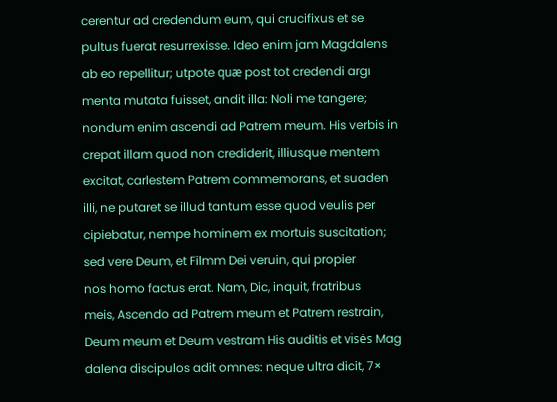cerentur ad credendum eum, qui crucifixus et se
pultus fuerat resurrexisse. Ideo enim jam Magdalens
ab eo repellitur; utpote quæ post tot credendi argı
menta mutata fuisset, andit illa: Noli me tangere;
nondum enim ascendi ad Patrem meum. His verbis in
crepat illam quod non crediderit, illiusque mentem
excitat, carlestem Patrem commemorans, et suaden
illi, ne putaret se illud tantum esse quod veulis per
cipiebatur, nempe hominem ex mortuis suscitation;
sed vere Deum, et Filmm Dei veruin, qui propier
nos homo factus erat. Nam, Dic, inquit, fratribus
meis, Ascendo ad Patrem meum et Patrem restrain,
Deum meum et Deum vestram His auditis et visės Mag
dalena discipulos adit omnes: neque ultra dicit, 7×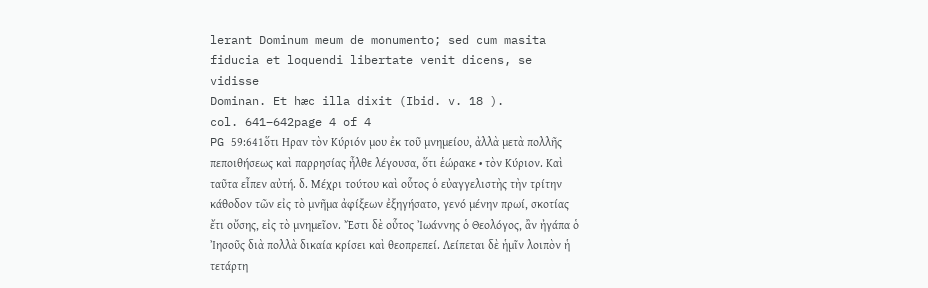lerant Dominum meum de monumento; sed cum masita
fiducia et loquendi libertate venit dicens, se vidisse
Dominan. Et hæc illa dixit (Ibid. v. 18 ).
col. 641–642page 4 of 4
PG 59:641ὅτι Ηραν τὸν Κύριόν μου ἐκ τοῦ μνημείου, ἀλλὰ μετὰ πολλῆς πεποιθήσεως καὶ παρρησίας ἦλθε λέγουσα, ὅτι ἑώρακε • τὸν Κύριον. Καὶ ταῦτα εἶπεν αὐτή. δ. Μέχρι τούτου καὶ οὗτος ὁ εὐαγγελιστὴς τὴν τρίτην κάθοδον τῶν εἰς τὸ μνῆμα ἀφίξεων ἐξηγήσατο, γενό μένην πρωί, σκοτίας ἔτι οὔσης, εἰς τὸ μνημεῖον. Ἔστι δὲ οὗτος Ἰωάννης ὁ Θεολόγος, ἂν ἠγάπα ὁ Ἰησοῦς διὰ πολλὰ δικαία κρίσει καὶ θεοπρεπεί. Λείπεται δὲ ἡμῖν λοιπὸν ἡ τετάρτη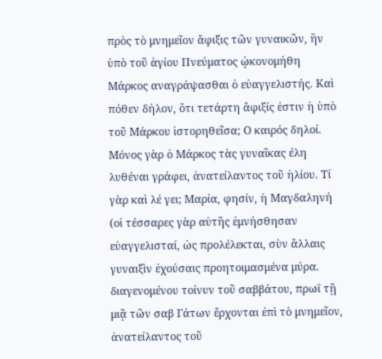πρὸς τὸ μνημεῖον ἄφιξις τῶν γυναικῶν, ἣν ὑπὸ τοῦ ἁγίου Πνεύματος ᾠκονομήθη Μάρκος αναγράψασθαι ὁ εὐαγγελιστής. Καὶ πόθεν δήλον, ὅτι τετάρτη ἄφιξίς ἐστιν ἡ ὑπὸ τοῦ Μάρκου ἱστορηθεῖσα; Ο καιρός δηλοί. Μόνος γὰρ ὁ Μάρκος τὰς γυναῖκας έλη λυθέναι γράφει, ἀνατείλαντος τοῦ ἡλίου. Τί γὰρ καὶ λέ γει; Μαρία, φησίν, ἡ Μαγδαληνή (οἱ τέσσαρες γὰρ αὐτῆς ἐμνήσθησαν εὐαγγελισταί, ὡς προλέλεκται, σὺν ἄλλαις γυναιξὶν ἐχούσαις προητοιμασμένα μύρα. διαγενομένου τοίνυν τοῦ σαββάτου, πρωΐ τῇ μιᾷ τῶν σαβ Γάτων ἔρχονται ἐπὶ τὸ μνημεῖον, ἀνατείλαντος τοῦ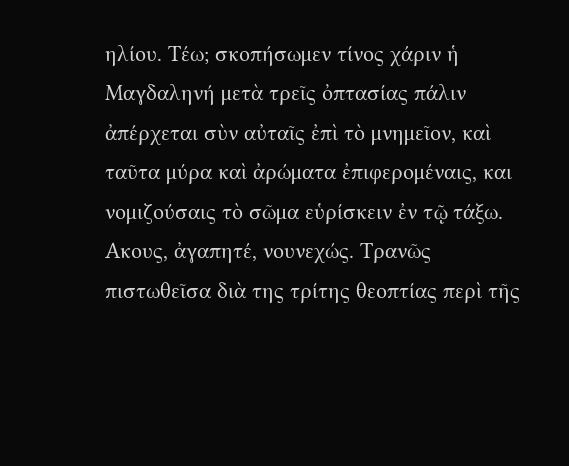ηλίου. Τέω; σκοπήσωμεν τίνος χάριν ἡ Μαγδαληνή μετὰ τρεῖς ὀπτασίας πάλιν ἀπέρχεται σὺν αὐταῖς ἐπὶ τὸ μνημεῖον, καὶ ταῦτα μύρα καὶ ἀρώματα ἐπιφερομέναις, και νομιζούσαις τὸ σῶμα εὑρίσκειν ἐν τῷ τάξω. Ακους, ἀγαπητέ, νουνεχώς. Τρανῶς πιστωθεῖσα διὰ της τρίτης θεοπτίας περὶ τῆς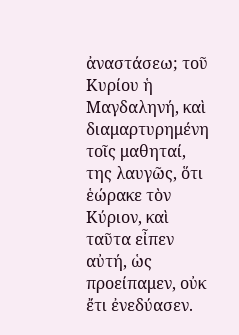ἀναστάσεω; τοῦ Κυρίου ἡ Μαγδαληνή, καὶ διαμαρτυρημένη τοῖς μαθηταί, της λαυγῶς, ὅτι ἑώρακε τὸν Κύριον, καὶ ταῦτα εἶπεν αὐτή, ὡς προείπαμεν, οὐκ ἔτι ἐνεδύασεν.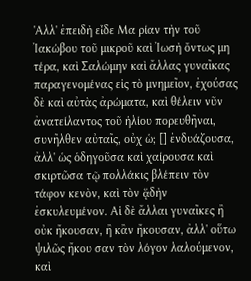'Αλλ' ἐπειδὴ εἶδε Μα ρίαν τὴν τοῦ Ἰακώβου τοῦ μικροῦ καὶ Ἰωσὴ ὄντως μη τέρα, καὶ Σαλώμην καὶ ἄλλας γυναῖκας παραγενομένας εἰς τὸ μνημεῖον, ἐχούσας δὲ καὶ αὐτὰς ἀρώματα, καὶ θέλειν νῦν ἀνατείλαντος τοῦ ἡλίου πορευθῆναι, συνῆλθεν αὐταῖς, οὐχ ὡ; [] ἐνδυάζουσα, ἀλλ' ὡς ὁδηγοῦσα καὶ χαίρουσα καὶ σκιρτῶσα τῷ πολλάκις βλέπειν τὸν τάφον κενὸν, καὶ τὸν ᾅδὴν ἐσκυλευμένον. Αἱ δὲ ἄλλαι γυναῖκες ἢ οὐκ ἤκουσαν, ἢ κἂν ἤκουσαν, ἀλλ' οὕτω ψιλῶς ἤκου σαν τὸν λόγον λαλούμενον, καὶ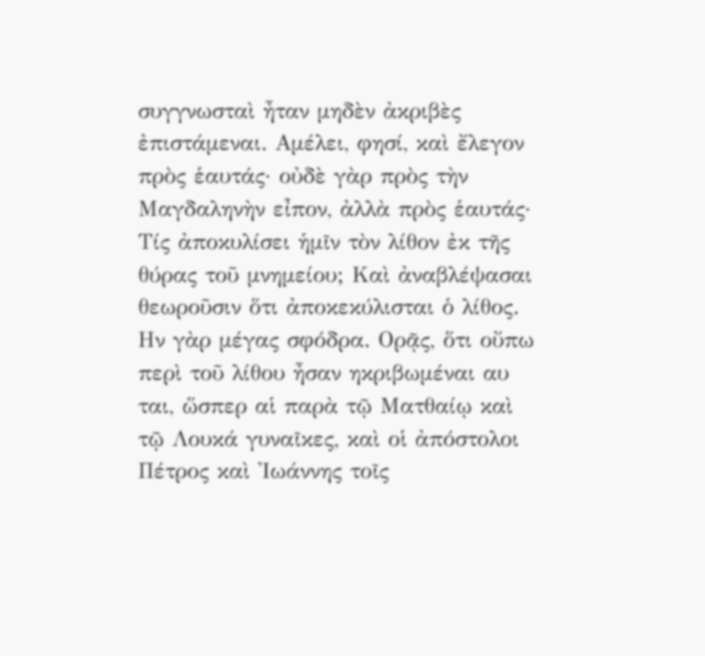συγγνωσταὶ ἦταν μηδὲν ἀκριβὲς ἐπιστάμεναι. Αμέλει, φησί, καὶ ἔλεγον πρὸς ἑαυτάς· οὐδὲ γὰρ πρὸς τὴν Μαγδαληνὴν εἶπον, ἀλλὰ πρὸς ἑαυτάς· Τίς ἀποκυλίσει ἡμῖν τὸν λίθον ἐκ τῆς θύρας τοῦ μνημείου; Καὶ ἀναβλέψασαι θεωροῦσιν ὅτι ἀποκεκύλισται ὁ λίθος. Ην γὰρ μέγας σφόδρα. Ορᾷς, ὅτι οὔπω περὶ τοῦ λίθου ἦσαν ηκριβωμέναι αυ ται, ὥσπερ αἱ παρὰ τῷ Ματθαίῳ καὶ τῷ Λουκά γυναῖκες, καὶ οἱ ἀπόστολοι Πέτρος καὶ Ἰωάννης τοῖς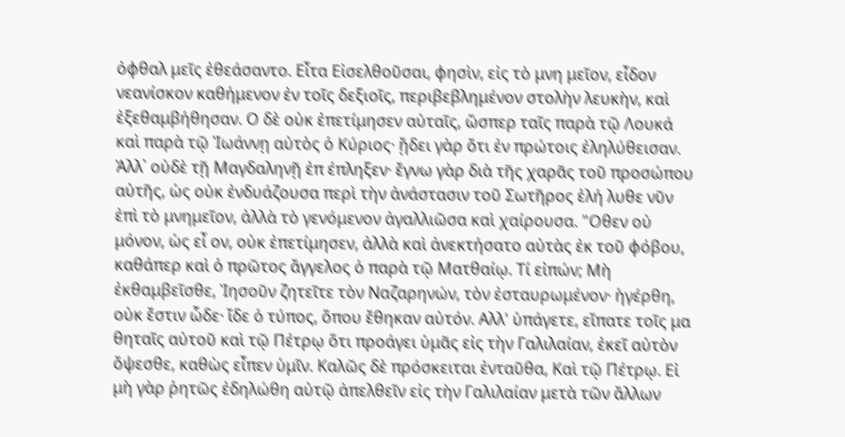ὀφθαλ μεῖς ἐθεάσαντο. Εἶτα Εἰσελθοῦσαι, φησὶν, εἰς τὸ μνη μεῖον, εἶδον νεανίσκον καθήμενον ἐν τοῖς δεξιοῖς, περιβεβλημένον στολὴν λευκὴν, καὶ ἐξεθαμβήθησαν. Ο δὲ οὐκ ἐπετίμησεν αὐταῖς, ὥσπερ ταῖς παρὰ τῷ Λουκά καὶ παρὰ τῷ Ἰωάννῃ αὐτὸς ὁ Κύριος· ᾔδει γὰρ ὅτι ἐν πρώτοις ἐληλύθεισαν. Ἀλλ᾿ οὐδὲ τῇ Μαγδαληνῇ ἐπ έπληξεν· ἔγνω γὰρ διὰ τῆς χαρᾶς τοῦ προσώπου αὐτῆς, ὡς οὐκ ἐνδυάζουσα περὶ τὴν ἀνάστασιν τοῦ Σωτῆρος ἑλή λυθε νῦν ἐπὶ τὸ μνημεῖον, ἀλλὰ τὸ γενόμενον ἀγαλλιῶσα καὶ χαίρουσα. "Οθεν οὐ μόνον, ὡς εἶ ον, οὐκ ἐπετίμησεν, ἀλλὰ καὶ ἀνεκτήσατο αὐτὰς ἐκ τοῦ φόβου, καθάπερ καὶ ὁ πρῶτος ἄγγελος ὁ παρὰ τῷ Ματθαίῳ. Τί εἰπών; Μὴ ἐκθαμβεῖσθε, Ἰησοῦν ζητεῖτε τὸν Ναζαρηνών, τὸν ἐσταυρωμένον· ἡγέρθη, οὐκ ἔστιν ὧδε· ἴδε ὁ τύπος, ὅπου ἔθηκαν αὐτόν. Αλλ' ὑπάγετε, εἴπατε τοῖς μα θηταῖς αὐτοῦ καὶ τῷ Πέτρῳ ὅτι προάγει ὑμᾶς εἰς τὴν Γαλιλαίαν, ἐκεῖ αὐτὸν ὄψεσθε, καθὼς εἶπεν ὑμῖν. Καλῶς δὲ πρόσκειται ἐνταῦθα, Καὶ τῷ Πέτρῳ. Εἰ μὴ γὰρ ῥητῶς ἐδηλώθη αὐτῷ ἀπελθεῖν εἰς τὴν Γαλιλαίαν μετὰ τῶν ἄλλων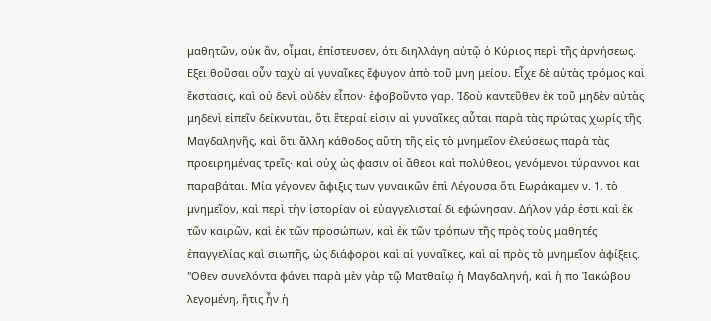μαθητῶν, οὐκ ἂν, οἶμαι, ἐπίστευσεν, ότι διηλλάγη αὐτῷ ὁ Κύριος περὶ τῆς ἀρνήσεως. Εξει θοῦσαι οὖν ταχὺ αἱ γυναῖκες ἔφυγον ἀπὸ τοῦ μνη μείου. Εἶχε δὲ αὐτὰς τρόμος καὶ ἔκστασις, καὶ οὐ δενὶ οὐδὲν εἶπον· ἐφοβοῦντο γαρ. Ἰδοὺ καντεῦθεν ἐκ τοῦ μηδὲν αὐτὰς μηδενὶ εἰπεῖν δείκνυται, ὅτι ἕτεραί εἰσιν αἱ γυναῖκες αὗται παρὰ τὰς πρώτας χωρίς τῆς Μαγδαληνῆς, καὶ ὅτι ἄλλη κάθοδος αὕτη τῆς εἰς τὸ μνημεῖον ἐλεύσεως παρὰ τὰς προειρημένας τρεῖς· καὶ οὐχ ὡς φασιν οἱ ἄθεοι καὶ πολύθεοι, γενόμενοι τύραννοι και παραβάται. Μία γέγονεν ἄφιξις των γυναικῶν ἐπὶ Λέγουσα ὅτι Εωράκαμεν ν. 1. τὸ μνημεῖον, καὶ περὶ τὴν ἱστορίαν οἱ εὐαγγελισταί δι εφώνησαν. Δήλον γάρ ἐστι καὶ ἐκ τῶν καιρῶν, καὶ ἐκ τῶν προσώπων, καὶ ἐκ τῶν τρόπων τῆς πρὸς τοὺς μαθητές ἐπαγγελίας καὶ σιωπῆς, ὡς διάφοροι καὶ αἱ γυναῖκες, καὶ αἱ πρὸς τὸ μνημεῖον ἀφίξεις. "Οθεν συνελόντα φάνει παρὰ μὲν γὰρ τῷ Ματθαίῳ ἡ Μαγδαληνή, καὶ ἡ πο Ἰακώβου λεγομένη, ἥτις ἦν ἡ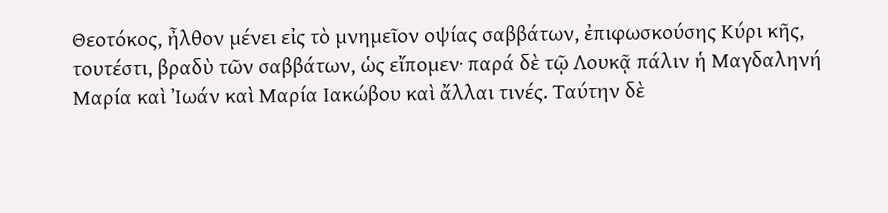Θεοτόκος, ἦλθον μένει εἰς τὸ μνημεῖον οψίας σαββάτων, ἐπιφωσκούσης Κύρι κῆς, τουτέστι, βραδὺ τῶν σαββάτων, ὡς εἴπομεν· παρά δὲ τῷ Λουκᾷ πάλιν ἡ Μαγδαληνή Μαρία καὶ Ἰωάν καὶ Μαρία Ιακώβου καὶ ἄλλαι τινές. Ταύτην δὲ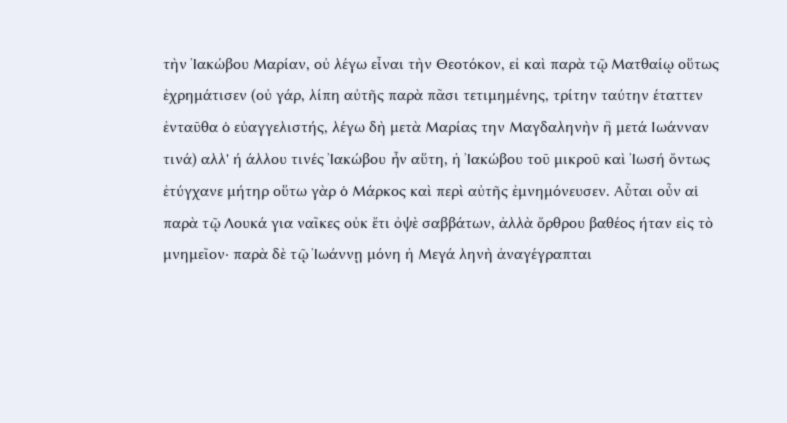τὴν Ἰακώβου Μαρίαν, οὐ λέγω εἶναι τὴν Θεοτόκον, εἰ καὶ παρὰ τῷ Ματθαίῳ οὕτως ἐχρημάτισεν (οὐ γάρ, λίπη αὐτῆς παρὰ πᾶσι τετιμημένης, τρίτην ταύτην έταττεν ἐνταῦθα ὁ εὐαγγελιστής, λέγω δὴ μετὰ Μαρίας την Μαγδαληνὴν ἢ μετά Ιωάνναν τινά) αλλ' ή άλλου τινές Ἰακώβου ἦν αὕτη, ἡ Ἰακώβου τοῦ μικροῦ καὶ Ἰωσή ὄντως ἐτύγχανε μήτηρ οὕτω γὰρ ὁ Μάρκος καὶ περὶ αὐτῆς ἐμνημόνευσεν. Αὗται οὖν αἱ παρὰ τῷ Λουκά για ναῖκες οὐκ ἔτι ὀψὲ σαββάτων, ἀλλὰ ὄρθρου βαθέος ήταν εἰς τὸ μνημεῖον· παρὰ δὲ τῷ Ἰωάννῃ μόνη ἡ Μεγά ληνὴ ἀναγέγραπται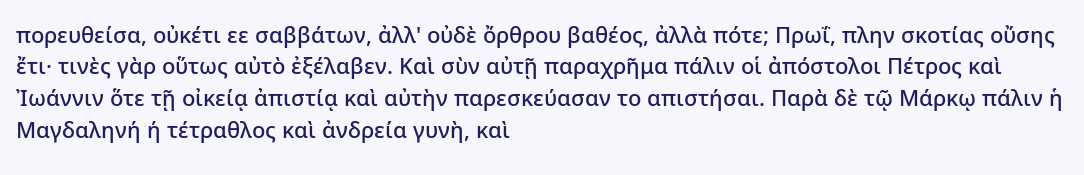πορευθείσα, οὐκέτι εε σαββάτων, ἀλλ' οὐδὲ ὄρθρου βαθέος, ἀλλὰ πότε; Πρωΐ, πλην σκοτίας οὔσης ἔτι· τινὲς γὰρ οὕτως αὐτὸ ἐξέλαβεν. Καὶ σὺν αὐτῇ παραχρῆμα πάλιν οἱ ἀπόστολοι Πέτρος καὶ Ἰωάννιν ὅτε τῇ οἰκείᾳ ἀπιστίᾳ καὶ αὐτὴν παρεσκεύασαν το απιστήσαι. Παρὰ δὲ τῷ Μάρκῳ πάλιν ἡ Μαγδαληνή ή τέτραθλος καὶ ἀνδρεία γυνὴ, καὶ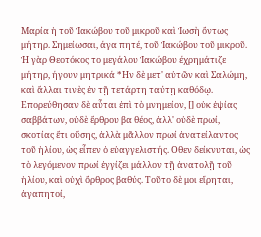Μαρία ἡ τοῦ Ἰακώβου τοῦ μικροῦ καὶ Ἰωσὴ ὄντως μήτηρ. Σημείωσαι, άγα πητέ, τοῦ Ἰακώβου τοῦ μικροῦ. Ἡ γὰρ Θεοτόκος το μεγάλου Ἰακώβου έχρημάτιζε μήτηρ, ήγουν μητρικά *Ην δὲ μετ' αὐτῶν καὶ Σαλώμη, καὶ ἄλλαι τινὲς ἐν τῇ τετάρτη ταύτῃ καθόδῳ. Επορεύθησαν δὲ αὗται ἐπὶ τὸ μνημείον, [] οὐκ ἐψίας σαββάτων, οὐδὲ ἔρθρου βα θέος, ἀλλ' οὐδὲ πρωί, σκοτίας ἔτι οὔσης, ἀλλὰ μᾶλλον πρωί ἀνατείλαντος τοῦ ἡλίου, ὡς εἶπεν ὁ εὐαγγελιστής. Οθεν δείκνυται, ὡς τὸ λεγόμενον πρωί ἐγγίζει μάλλον τῇ ἀνατολῇ τοῦ ἡλίου, καὶ οὐχὶ ὄρθρος βαθύς. Τοῦτο δὲ μοι εἴρηται, ἀγαπητοί,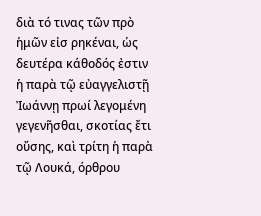διὰ τό τινας τῶν πρὸ ἡμῶν εἰσ ρηκέναι, ὡς δευτέρα κάθοδός ἐστιν ἡ παρὰ τῷ εὐαγγελιστῇ Ἰωάννῃ πρωί λεγομένη γεγενῆσθαι, σκοτίας ἔτι οὔσης, καὶ τρίτη ἡ παρὰ τῷ Λουκά, όρθρου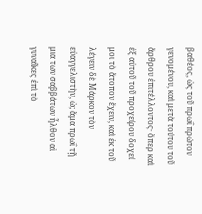βαθέος, ὡς τοῦ πρωΐ πρώτον γενομένου, καὶ μετὰ τούτου τοῦ ἄρθρου ἐπιτέλλοντος· ὅπερ καὶ ἐξ αὐτοῦ τοῦ προχείρου δοχεί μοι τὸ ἄτοπον ἔχειν, καὶ ἐκ τοῦ λέγειν δὲ Μάρκον τὸν εὐαγγελιστὴν, ὡ; ἅμα πρωΐ τῇ μια των σαββάτων ἦλθον αἱ γυναῖκες ἐπὶ τὸ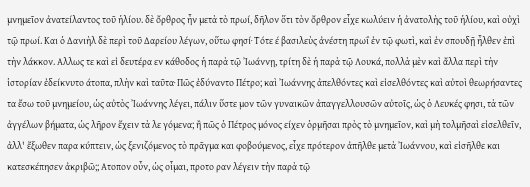μνημεῖον ἀνατείλαντος τοῦ ἡλίου. δὲ ὄρθρος ἦν μετὰ τὸ πρωί, δῆλον ὅτι τὸν ὄρθρον εἶχε κωλύειν ἡ ἀνατολὴς τοῦ ἡλίου, καὶ οὐχὶ τῷ πρωί. Και ὁ Δανιὴλ δὲ περὶ τοῦ Δαρείου λέγων, οὕτω φησί· Τότε έ βασιλεὺς ἀνέστη πρωΐ ἐν τῷ φωτὶ, καὶ ἐν σπουδῇ ἦλθεν ἐπὶ τὴν λάκκον. Αλλως τε καὶ εἰ δευτέρα εν κάθοδος ἡ παρὰ τῷ Ἰωάννῃ, τρίτη δὲ ἡ παρὰ τῷ Λουκά, πολλὰ μὲν καὶ ἄλλα περὶ τὴν ἱστορίαν ἐδείκνυτο άτοπα, πλὴν καὶ ταῦτα· Πῶς ἐδύναντο Πέτρο; καὶ Ἰωάννης ἀπελθόντες καὶ εἰσελθόντες καὶ αὐτοὶ θεωρήσαντες τα ἔσω τοῦ μνημείου, ὡς αὐτὸς Ἰωάννης λέγει, πάλιν ὕστε μον τῶν γυναικῶν ἀπαγγελλουσῶν αὐτοῖς, ὡς ὁ Λευκές φησι, τὰ τῶν ἀγγέλων βήματα, ὡς λῆρον ἔχειν τὰ λε γόμενα; ἢ πῶς ὁ Πέτρος μόνος είχεν ὁρμῆσαι πρὸς τὸ μνημεῖον, καὶ μὴ τολμῆσαὶ εἰσελθεῖν, ἀλλ' ἔξωθεν παρα κύπτειν, ὡς ξενιζόμενος τὸ πρᾶγμα και φοβούμενος, εἶχε πρότερον ἀπῆλθε μετὰ Ἰωάννου, καὶ εἰσῆλθε και κατεσκέπησεν ἀκριβῶ;; Ατοπον οὖν, ὡς οἶμαι, προτο ραν λέγειν τὴν παρὰ τῷ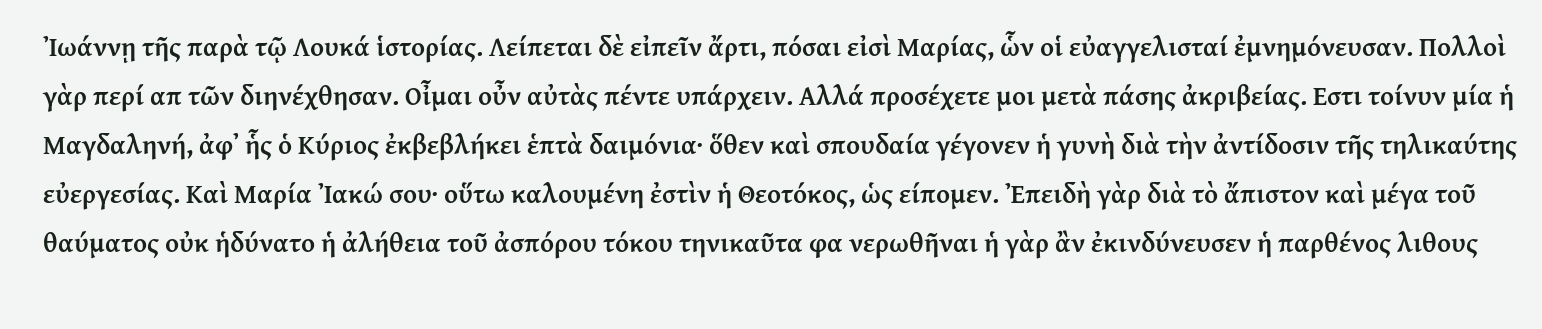Ἰωάννῃ τῆς παρὰ τῷ Λουκά ἱστορίας. Λείπεται δὲ εἰπεῖν ἄρτι, πόσαι εἰσὶ Μαρίας, ὧν οἱ εὐαγγελισταί ἐμνημόνευσαν. Πολλοὶ γὰρ περί απ τῶν διηνέχθησαν. Οἶμαι οὖν αὐτὰς πέντε υπάρχειν. Αλλά προσέχετε μοι μετὰ πάσης ἀκριβείας. Εστι τοίνυν μία ἡ Μαγδαληνή, ἀφ᾿ ἧς ὁ Κύριος ἐκβεβλήκει ἑπτὰ δαιμόνια· ὅθεν καὶ σπουδαία γέγονεν ἡ γυνὴ διὰ τὴν ἀντίδοσιν τῆς τηλικαύτης εὐεργεσίας. Καὶ Μαρία Ἰακώ σου· οὕτω καλουμένη ἐστὶν ἡ Θεοτόκος, ὡς είπομεν. Ἐπειδὴ γὰρ διὰ τὸ ἄπιστον καὶ μέγα τοῦ θαύματος οὐκ ἡδύνατο ἡ ἀλήθεια τοῦ ἀσπόρου τόκου τηνικαῦτα φα νερωθῆναι ἡ γὰρ ἂν ἐκινδύνευσεν ἡ παρθένος λιθους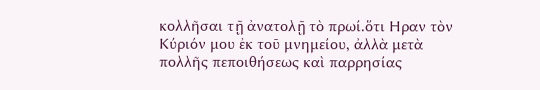κολλῆσαι τῇ ἀνατολῇ τὸ πρωί.ὅτι Ηραν τὸν Κύριόν μου ἐκ τοῦ μνημείου, ἀλλὰ μετὰ
πολλῆς πεποιθήσεως καὶ παρρησίας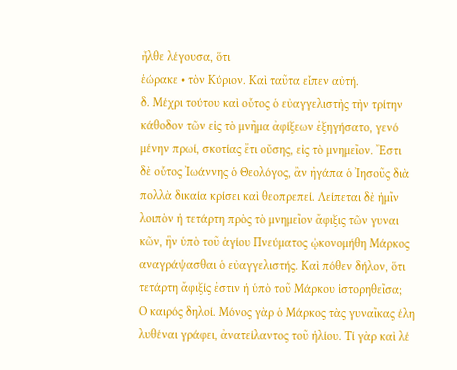ἦλθε λέγουσα, ὅτι
ἑώρακε • τὸν Κύριον. Καὶ ταῦτα εἶπεν αὐτή.
δ. Μέχρι τούτου καὶ οὗτος ὁ εὐαγγελιστὴς τὴν τρίτην
κάθοδον τῶν εἰς τὸ μνῆμα ἀφίξεων ἐξηγήσατο, γενό
μένην πρωί, σκοτίας ἔτι οὔσης, εἰς τὸ μνημεῖον. Ἔστι
δὲ οὗτος Ἰωάννης ὁ Θεολόγος, ἂν ἠγάπα ὁ Ἰησοῦς διὰ
πολλὰ δικαία κρίσει καὶ θεοπρεπεί. Λείπεται δὲ ἡμῖν
λοιπὸν ἡ τετάρτη πρὸς τὸ μνημεῖον ἄφιξις τῶν γυναι
κῶν, ἣν ὑπὸ τοῦ ἁγίου Πνεύματος ᾠκονομήθη Μάρκος
αναγράψασθαι ὁ εὐαγγελιστής. Καὶ πόθεν δήλον, ὅτι
τετάρτη ἄφιξίς ἐστιν ἡ ὑπὸ τοῦ Μάρκου ἱστορηθεῖσα;
Ο καιρός δηλοί. Μόνος γὰρ ὁ Μάρκος τὰς γυναῖκας έλη
λυθέναι γράφει, ἀνατείλαντος τοῦ ἡλίου. Τί γὰρ καὶ λέ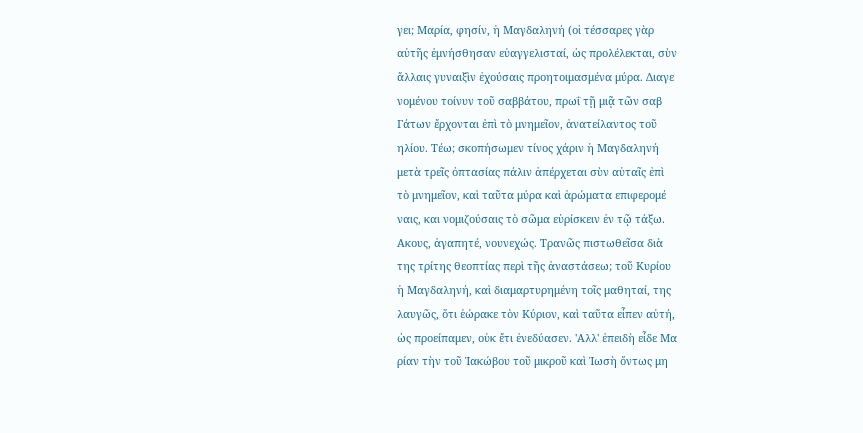γει; Μαρία, φησίν, ἡ Μαγδαληνή (οἱ τέσσαρες γὰρ
αὐτῆς ἐμνήσθησαν εὐαγγελισταί, ὡς προλέλεκται, σὺν
ἄλλαις γυναιξὶν ἐχούσαις προητοιμασμένα μύρα. Διαγε
νομένου τοίνυν τοῦ σαββάτου, πρωΐ τῇ μιᾷ τῶν σαβ
Γάτων ἔρχονται ἐπὶ τὸ μνημεῖον, ἀνατείλαντος τοῦ
ηλίου. Τέω; σκοπήσωμεν τίνος χάριν ἡ Μαγδαληνή
μετὰ τρεῖς ὀπτασίας πάλιν ἀπέρχεται σὺν αὐταῖς ἐπὶ
τὸ μνημεῖον, καὶ ταῦτα μύρα καὶ ἀρώματα επιφερομέ
ναις, και νομιζούσαις τὸ σῶμα εὑρίσκειν ἐν τῷ τάξω.
Ακους, ἀγαπητέ, νουνεχώς. Τρανῶς πιστωθεῖσα διὰ
της τρίτης θεοπτίας περὶ τῆς ἀναστάσεω; τοῦ Κυρίου
ἡ Μαγδαληνή, καὶ διαμαρτυρημένη τοῖς μαθηταί, της
λαυγῶς, ὅτι ἑώρακε τὸν Κύριον, καὶ ταῦτα εἶπεν αὐτή,
ὡς προείπαμεν, οὐκ ἔτι ἐνεδύασεν. 'Αλλ' ἐπειδὴ εἶδε Μα
ρίαν τὴν τοῦ Ἰακώβου τοῦ μικροῦ καὶ Ἰωσὴ ὄντως μη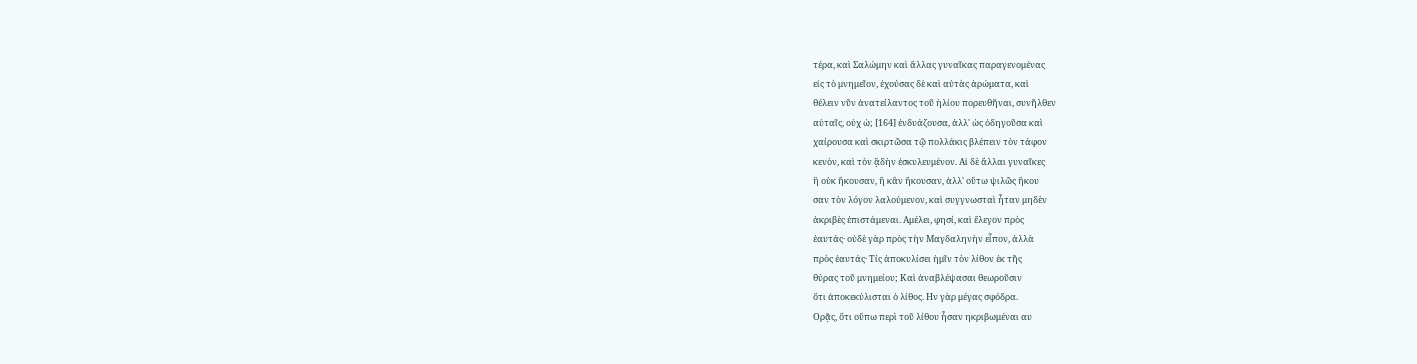τέρα, καὶ Σαλώμην καὶ ἄλλας γυναῖκας παραγενομένας
εἰς τὸ μνημεῖον, ἐχούσας δὲ καὶ αὐτὰς ἀρώματα, καὶ
θέλειν νῦν ἀνατείλαντος τοῦ ἡλίου πορευθῆναι, συνῆλθεν
αὐταῖς, οὐχ ὡ; [164] ἐνδυάζουσα, ἀλλ' ὡς ὁδηγοῦσα καὶ
χαίρουσα καὶ σκιρτῶσα τῷ πολλάκις βλέπειν τὸν τάφον
κενὸν, καὶ τὸν ᾅδὴν ἐσκυλευμένον. Αἱ δὲ ἄλλαι γυναῖκες
ἢ οὐκ ἤκουσαν, ἢ κἂν ἤκουσαν, ἀλλ' οὕτω ψιλῶς ἤκου
σαν τὸν λόγον λαλούμενον, καὶ συγγνωσταὶ ἦταν μηδὲν
ἀκριβὲς ἐπιστάμεναι. Αμέλει, φησί, καὶ ἔλεγον πρὸς
ἑαυτάς· οὐδὲ γὰρ πρὸς τὴν Μαγδαληνὴν εἶπον, ἀλλὰ
πρὸς ἑαυτάς· Τίς ἀποκυλίσει ἡμῖν τὸν λίθον ἐκ τῆς
θύρας τοῦ μνημείου; Καὶ ἀναβλέψασαι θεωροῦσιν
ὅτι ἀποκεκύλισται ὁ λίθος. Ην γὰρ μέγας σφόδρα.
Ορᾷς, ὅτι οὔπω περὶ τοῦ λίθου ἦσαν ηκριβωμέναι αυ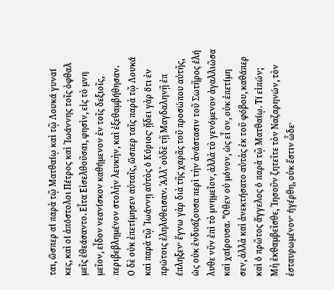ται, ὥσπερ αἱ παρὰ τῷ Ματθαίῳ καὶ τῷ Λουκά γυναί
κες, καὶ οἱ ἀπόστολοι Πέτρος καὶ Ἰωάννης τοῖς ὀφθαλ
μεῖς ἐθεάσαντο. Εἶτα Εἰσελθοῦσαι, φησὶν, εἰς τὸ μνη
μεῖον, εἶδον νεανίσκον καθήμενον ἐν τοῖς δεξιοῖς,
περιβεβλημένον στολὴν λευκὴν, καὶ ἐξεθαμβήθησαν.
Ο δὲ οὐκ ἐπετίμησεν αὐταῖς, ὥσπερ ταῖς παρὰ τῷ Λουκά
καὶ παρὰ τῷ Ἰωάννῃ αὐτὸς ὁ Κύριος· ᾔδει γὰρ ὅτι ἐν
πρώτοις ἐληλύθεισαν. Ἀλλ᾿ οὐδὲ τῇ Μαγδαληνῇ ἐπ
έπληξεν· ἔγνω γὰρ διὰ τῆς χαρᾶς τοῦ προσώπου αὐτῆς,
ὡς οὐκ ἐνδυάζουσα περὶ τὴν ἀνάστασιν τοῦ Σωτῆρος ἑλή
λυθε νῦν ἐπὶ τὸ μνημεῖον, ἀλλὰ τὸ γενόμενον ἀγαλλιῶσα
καὶ χαίρουσα. "Οθεν οὐ μόνον, ὡς εἶ ον, οὐκ ἐπετίμη
σεν, ἀλλὰ καὶ ἀνεκτήσατο αὐτὰς ἐκ τοῦ φόβου, καθάπερ
καὶ ὁ πρῶτος ἄγγελος ὁ παρὰ τῷ Ματθαίῳ. Τί εἰπών;
Μὴ ἐκθαμβεῖσθε, Ἰησοῦν ζητεῖτε τὸν Ναζαρηνών, τὸν
ἐσταυρωμένον· ἡγέρθη, οὐκ ἔστιν ὧδε·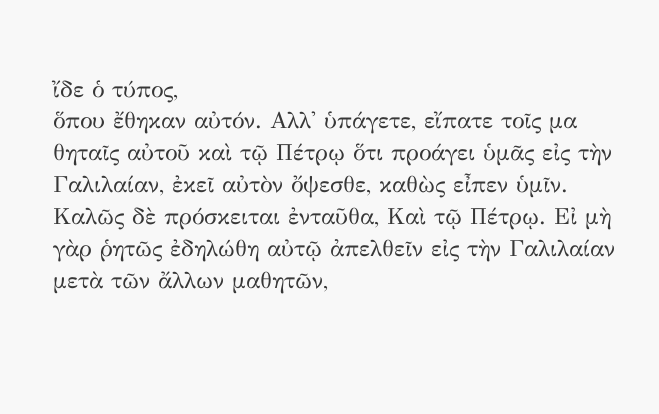ἴδε ὁ τύπος,
ὅπου ἔθηκαν αὐτόν. Αλλ' ὑπάγετε, εἴπατε τοῖς μα
θηταῖς αὐτοῦ καὶ τῷ Πέτρῳ ὅτι προάγει ὑμᾶς εἰς τὴν
Γαλιλαίαν, ἐκεῖ αὐτὸν ὄψεσθε, καθὼς εἶπεν ὑμῖν.
Καλῶς δὲ πρόσκειται ἐνταῦθα, Καὶ τῷ Πέτρῳ. Εἰ μὴ
γὰρ ῥητῶς ἐδηλώθη αὐτῷ ἀπελθεῖν εἰς τὴν Γαλιλαίαν
μετὰ τῶν ἄλλων μαθητῶν,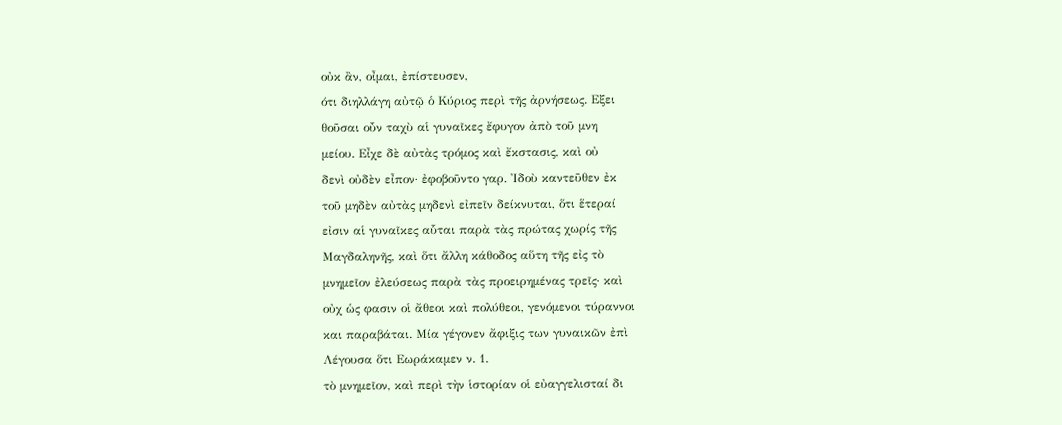οὐκ ἂν, οἶμαι, ἐπίστευσεν,
ότι διηλλάγη αὐτῷ ὁ Κύριος περὶ τῆς ἀρνήσεως. Εξει
θοῦσαι οὖν ταχὺ αἱ γυναῖκες ἔφυγον ἀπὸ τοῦ μνη
μείου. Εἶχε δὲ αὐτὰς τρόμος καὶ ἔκστασις, καὶ οὐ
δενὶ οὐδὲν εἶπον· ἐφοβοῦντο γαρ. Ἰδοὺ καντεῦθεν ἐκ
τοῦ μηδὲν αὐτὰς μηδενὶ εἰπεῖν δείκνυται, ὅτι ἕτεραί
εἰσιν αἱ γυναῖκες αὗται παρὰ τὰς πρώτας χωρίς τῆς
Μαγδαληνῆς, καὶ ὅτι ἄλλη κάθοδος αὕτη τῆς εἰς τὸ
μνημεῖον ἐλεύσεως παρὰ τὰς προειρημένας τρεῖς· καὶ
οὐχ ὡς φασιν οἱ ἄθεοι καὶ πολύθεοι, γενόμενοι τύραννοι
και παραβάται. Μία γέγονεν ἄφιξις των γυναικῶν ἐπὶ
Λέγουσα ὅτι Εωράκαμεν ν. 1.
τὸ μνημεῖον, καὶ περὶ τὴν ἱστορίαν οἱ εὐαγγελισταί δι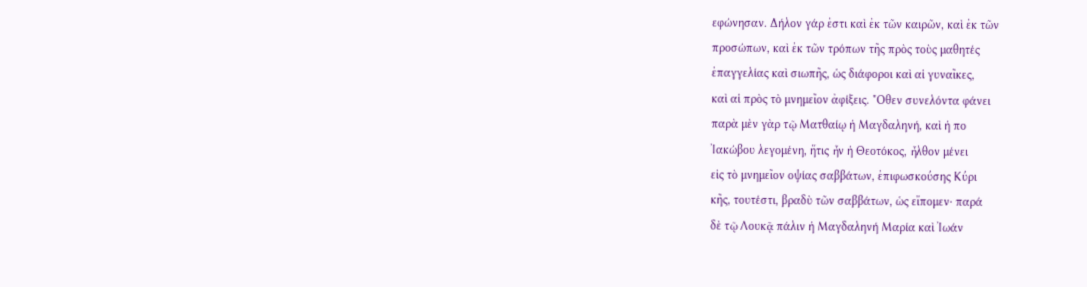εφώνησαν. Δήλον γάρ ἐστι καὶ ἐκ τῶν καιρῶν, καὶ ἐκ τῶν
προσώπων, καὶ ἐκ τῶν τρόπων τῆς πρὸς τοὺς μαθητές
ἐπαγγελίας καὶ σιωπῆς, ὡς διάφοροι καὶ αἱ γυναῖκες,
καὶ αἱ πρὸς τὸ μνημεῖον ἀφίξεις. "Οθεν συνελόντα φάνει
παρὰ μὲν γὰρ τῷ Ματθαίῳ ἡ Μαγδαληνή, καὶ ἡ πο
Ἰακώβου λεγομένη, ἥτις ἦν ἡ Θεοτόκος, ἦλθον μένει
εἰς τὸ μνημεῖον οψίας σαββάτων, ἐπιφωσκούσης Κύρι
κῆς, τουτέστι, βραδὺ τῶν σαββάτων, ὡς εἴπομεν· παρά
δὲ τῷ Λουκᾷ πάλιν ἡ Μαγδαληνή Μαρία καὶ Ἰωάν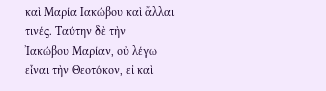καὶ Μαρία Ιακώβου καὶ ἄλλαι τινές. Ταύτην δὲ τὴν
Ἰακώβου Μαρίαν, οὐ λέγω εἶναι τὴν Θεοτόκον, εἰ καὶ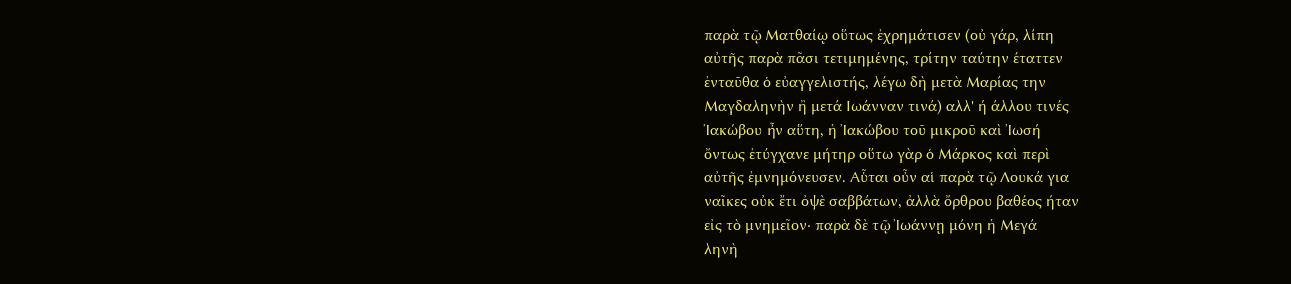παρὰ τῷ Ματθαίῳ οὕτως ἐχρημάτισεν (οὐ γάρ, λίπη
αὐτῆς παρὰ πᾶσι τετιμημένης, τρίτην ταύτην έταττεν
ἐνταῦθα ὁ εὐαγγελιστής, λέγω δὴ μετὰ Μαρίας την
Μαγδαληνὴν ἢ μετά Ιωάνναν τινά) αλλ' ή άλλου τινές
Ἰακώβου ἦν αὕτη, ἡ Ἰακώβου τοῦ μικροῦ καὶ Ἰωσή
ὄντως ἐτύγχανε μήτηρ οὕτω γὰρ ὁ Μάρκος καὶ περὶ
αὐτῆς ἐμνημόνευσεν. Αὗται οὖν αἱ παρὰ τῷ Λουκά για
ναῖκες οὐκ ἔτι ὀψὲ σαββάτων, ἀλλὰ ὄρθρου βαθέος ήταν
εἰς τὸ μνημεῖον· παρὰ δὲ τῷ Ἰωάννῃ μόνη ἡ Μεγά
ληνὴ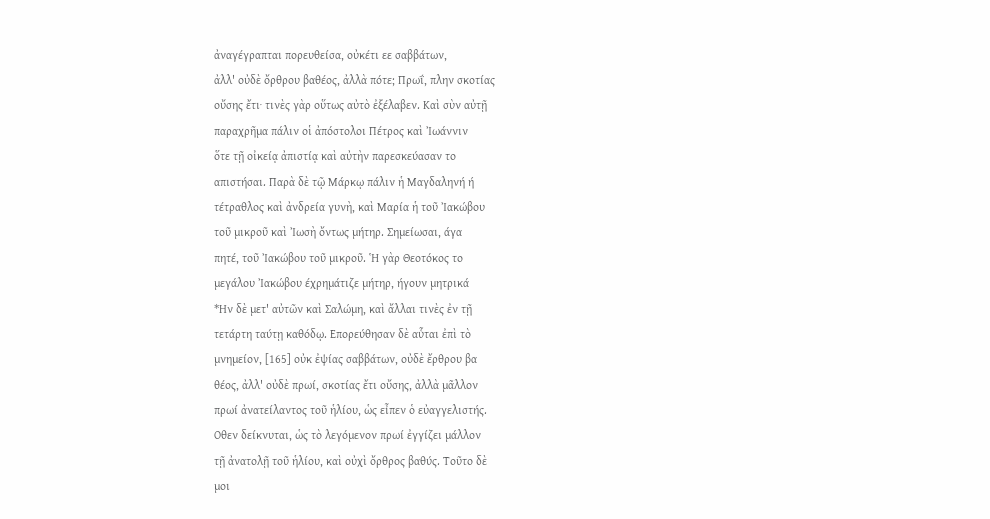ἀναγέγραπται πορευθείσα, οὐκέτι εε σαββάτων,
ἀλλ' οὐδὲ ὄρθρου βαθέος, ἀλλὰ πότε; Πρωΐ, πλην σκοτίας
οὔσης ἔτι· τινὲς γὰρ οὕτως αὐτὸ ἐξέλαβεν. Καὶ σὺν αὐτῇ
παραχρῆμα πάλιν οἱ ἀπόστολοι Πέτρος καὶ Ἰωάννιν
ὅτε τῇ οἰκείᾳ ἀπιστίᾳ καὶ αὐτὴν παρεσκεύασαν το
απιστήσαι. Παρὰ δὲ τῷ Μάρκῳ πάλιν ἡ Μαγδαληνή ή
τέτραθλος καὶ ἀνδρεία γυνὴ, καὶ Μαρία ἡ τοῦ Ἰακώβου
τοῦ μικροῦ καὶ Ἰωσὴ ὄντως μήτηρ. Σημείωσαι, άγα
πητέ, τοῦ Ἰακώβου τοῦ μικροῦ. Ἡ γὰρ Θεοτόκος το
μεγάλου Ἰακώβου έχρημάτιζε μήτηρ, ήγουν μητρικά
*Ην δὲ μετ' αὐτῶν καὶ Σαλώμη, καὶ ἄλλαι τινὲς ἐν τῇ
τετάρτη ταύτῃ καθόδῳ. Επορεύθησαν δὲ αὗται ἐπὶ τὸ
μνημείον, [165] οὐκ ἐψίας σαββάτων, οὐδὲ ἔρθρου βα
θέος, ἀλλ' οὐδὲ πρωί, σκοτίας ἔτι οὔσης, ἀλλὰ μᾶλλον
πρωί ἀνατείλαντος τοῦ ἡλίου, ὡς εἶπεν ὁ εὐαγγελιστής.
Οθεν δείκνυται, ὡς τὸ λεγόμενον πρωί ἐγγίζει μάλλον
τῇ ἀνατολῇ τοῦ ἡλίου, καὶ οὐχὶ ὄρθρος βαθύς. Τοῦτο δὲ
μοι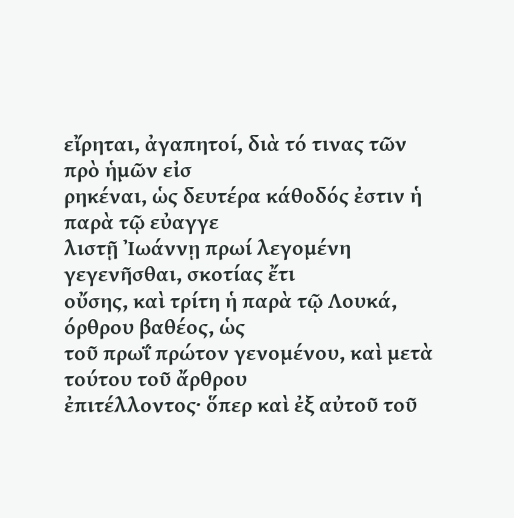εἴρηται, ἀγαπητοί, διὰ τό τινας τῶν πρὸ ἡμῶν εἰσ
ρηκέναι, ὡς δευτέρα κάθοδός ἐστιν ἡ παρὰ τῷ εὐαγγε
λιστῇ Ἰωάννῃ πρωί λεγομένη γεγενῆσθαι, σκοτίας ἔτι
οὔσης, καὶ τρίτη ἡ παρὰ τῷ Λουκά, όρθρου βαθέος, ὡς
τοῦ πρωΐ πρώτον γενομένου, καὶ μετὰ τούτου τοῦ ἄρθρου
ἐπιτέλλοντος· ὅπερ καὶ ἐξ αὐτοῦ τοῦ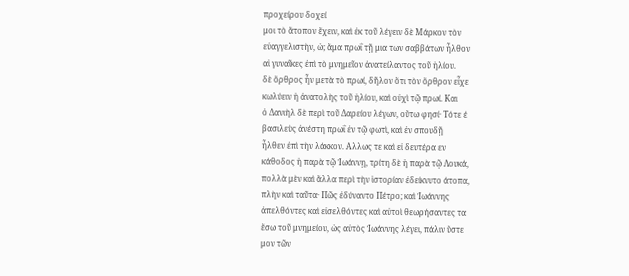προχείρου δοχεί
μοι τὸ ἄτοπον ἔχειν, καὶ ἐκ τοῦ λέγειν δὲ Μάρκον τὸν
εὐαγγελιστὴν, ὡ; ἅμα πρωΐ τῇ μια των σαββάτων ἦλθον
αἱ γυναῖκες ἐπὶ τὸ μνημεῖον ἀνατείλαντος τοῦ ἡλίου.
δὲ ὄρθρος ἦν μετὰ τὸ πρωί, δῆλον ὅτι τὸν ὄρθρον εἶχε
κωλύειν ἡ ἀνατολὴς τοῦ ἡλίου, καὶ οὐχὶ τῷ πρωί. Και
ὁ Δανιὴλ δὲ περὶ τοῦ Δαρείου λέγων, οὕτω φησί· Τότε έ
βασιλεὺς ἀνέστη πρωΐ ἐν τῷ φωτὶ, καὶ ἐν σπουδῇ
ἦλθεν ἐπὶ τὴν λάκκον. Αλλως τε καὶ εἰ δευτέρα εν
κάθοδος ἡ παρὰ τῷ Ἰωάννῃ, τρίτη δὲ ἡ παρὰ τῷ Λουκά,
πολλὰ μὲν καὶ ἄλλα περὶ τὴν ἱστορίαν ἐδείκνυτο άτοπα,
πλὴν καὶ ταῦτα· Πῶς ἐδύναντο Πέτρο; καὶ Ἰωάννης
ἀπελθόντες καὶ εἰσελθόντες καὶ αὐτοὶ θεωρήσαντες τα
ἔσω τοῦ μνημείου, ὡς αὐτὸς Ἰωάννης λέγει, πάλιν ὕστε
μον τῶν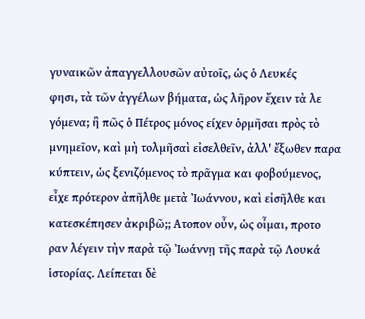γυναικῶν ἀπαγγελλουσῶν αὐτοῖς, ὡς ὁ Λευκές
φησι, τὰ τῶν ἀγγέλων βήματα, ὡς λῆρον ἔχειν τὰ λε
γόμενα; ἢ πῶς ὁ Πέτρος μόνος είχεν ὁρμῆσαι πρὸς τὸ
μνημεῖον, καὶ μὴ τολμῆσαὶ εἰσελθεῖν, ἀλλ' ἔξωθεν παρα
κύπτειν, ὡς ξενιζόμενος τὸ πρᾶγμα και φοβούμενος,
εἶχε πρότερον ἀπῆλθε μετὰ Ἰωάννου, καὶ εἰσῆλθε και
κατεσκέπησεν ἀκριβῶ;; Ατοπον οὖν, ὡς οἶμαι, προτο
ραν λέγειν τὴν παρὰ τῷ Ἰωάννῃ τῆς παρὰ τῷ Λουκά
ἱστορίας. Λείπεται δὲ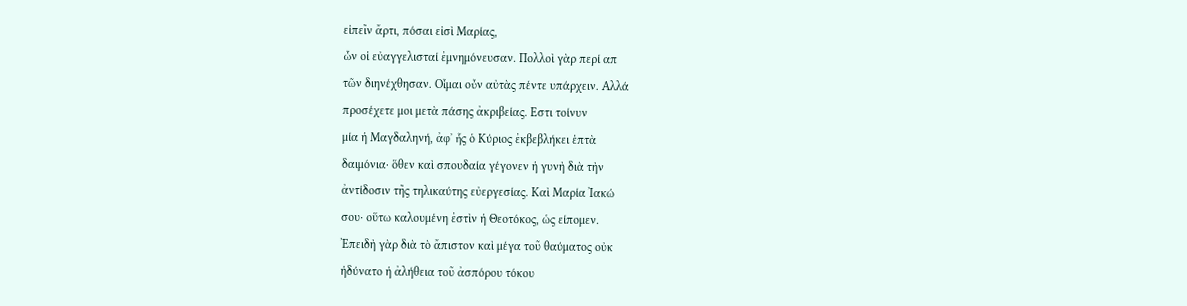εἰπεῖν ἄρτι, πόσαι εἰσὶ Μαρίας,
ὧν οἱ εὐαγγελισταί ἐμνημόνευσαν. Πολλοὶ γὰρ περί απ
τῶν διηνέχθησαν. Οἶμαι οὖν αὐτὰς πέντε υπάρχειν. Αλλά
προσέχετε μοι μετὰ πάσης ἀκριβείας. Εστι τοίνυν
μία ἡ Μαγδαληνή, ἀφ᾿ ἧς ὁ Κύριος ἐκβεβλήκει ἑπτὰ
δαιμόνια· ὅθεν καὶ σπουδαία γέγονεν ἡ γυνὴ διὰ τὴν
ἀντίδοσιν τῆς τηλικαύτης εὐεργεσίας. Καὶ Μαρία Ἰακώ
σου· οὕτω καλουμένη ἐστὶν ἡ Θεοτόκος, ὡς είπομεν.
Ἐπειδὴ γὰρ διὰ τὸ ἄπιστον καὶ μέγα τοῦ θαύματος οὐκ
ἡδύνατο ἡ ἀλήθεια τοῦ ἀσπόρου τόκου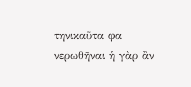τηνικαῦτα φα
νερωθῆναι ἡ γὰρ ἂν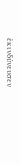ἐκινδύνευσεν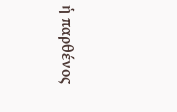ἡ παρθένος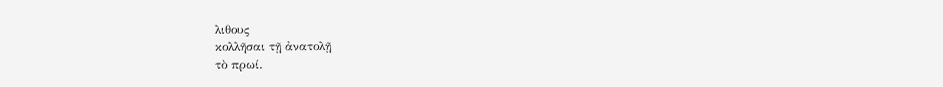λιθους
κολλῆσαι τῇ ἀνατολῇ
τὸ πρωί.